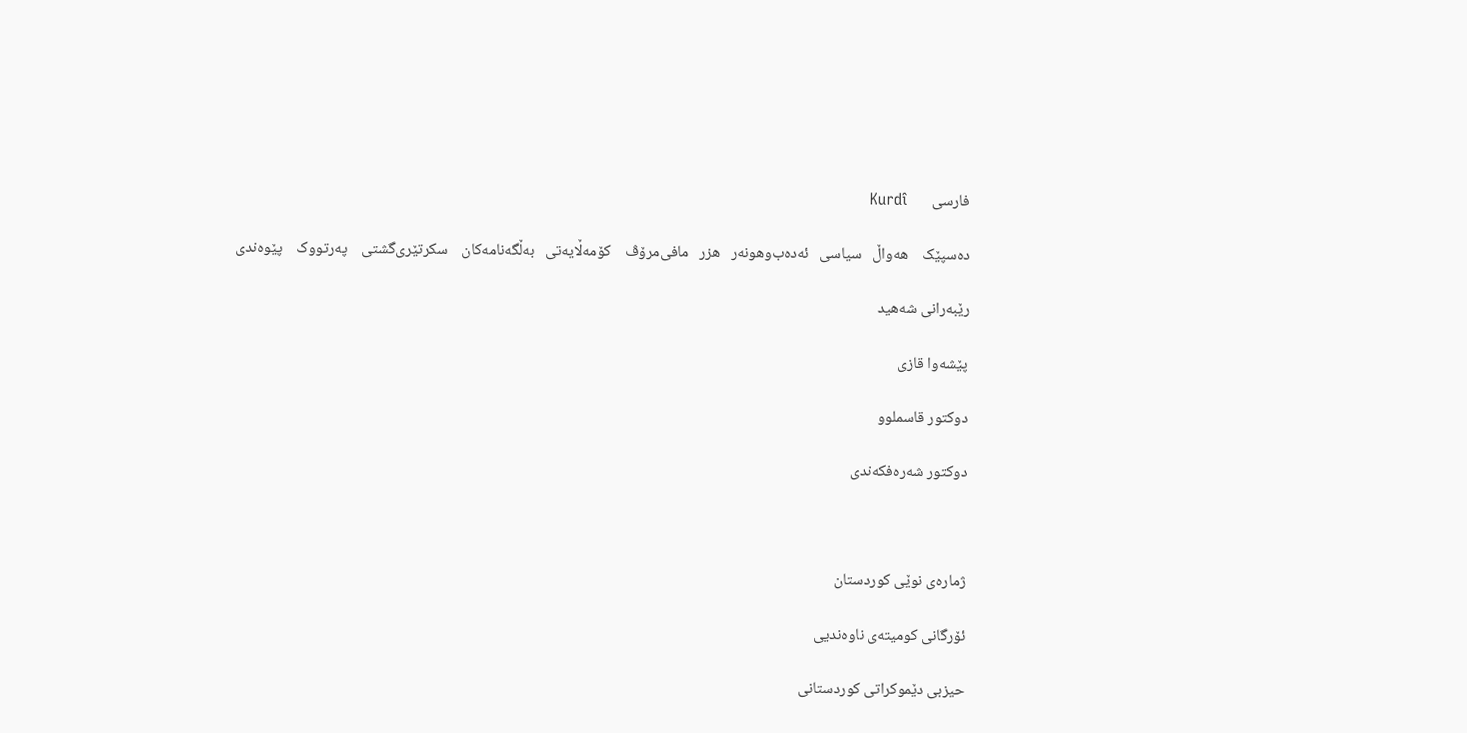فارسی       Kurdî

ده‌سپێک    هه‌واڵ   سیاسی   ئه‌ده‌ب‌وهونه‌ر   هزر   مافی‌مرۆڤ    کۆمه‌ڵایه‌تی   به‌ڵگه‌نامه‌کان    سکرتێری‌گشتی    په‌رتووک    پێوه‌ندی

رێبه‌رانی شه‌هید

پێشه‌وا قازی‌

دوكتور قاسملوو

دوكتور شه‌ره‌فکه‌ندی



ژماره‌ی نوێی كوردستان

ئۆرگانی كومیته‌ی ناوه‌ندیی

حیزبی دێموكراتی كوردستانی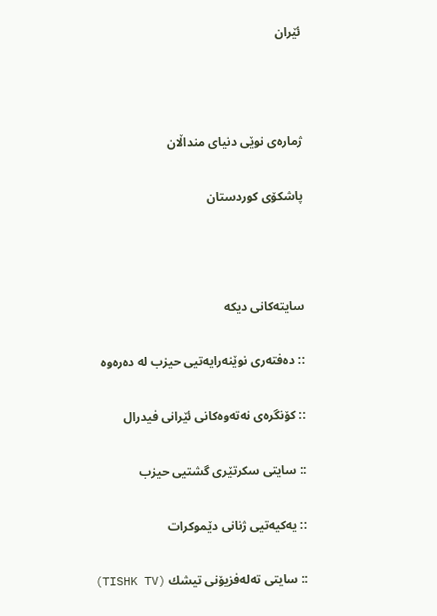ئێران



ژماره‌ی نوێی دنیای منداڵان

پاشكۆی كوردستان



سایته‌کانی دیکه

:: ده‌فته‌ری نوێنه‌رایه‌تیی حیزب له ده‌ره‌وه

:: كۆنگره‌ی‌ نه‌ته‌وه‌كانی‌ ئێرانی‌ فیدرال

:: سایتی سکرتێری گشتیی حیزب

:: یه‌كیه‌تیی‌ ژنانی‌ دێموكرات

:: سایتی ته‌له‌فزیۆنی‌ تیشك (TISHK TV)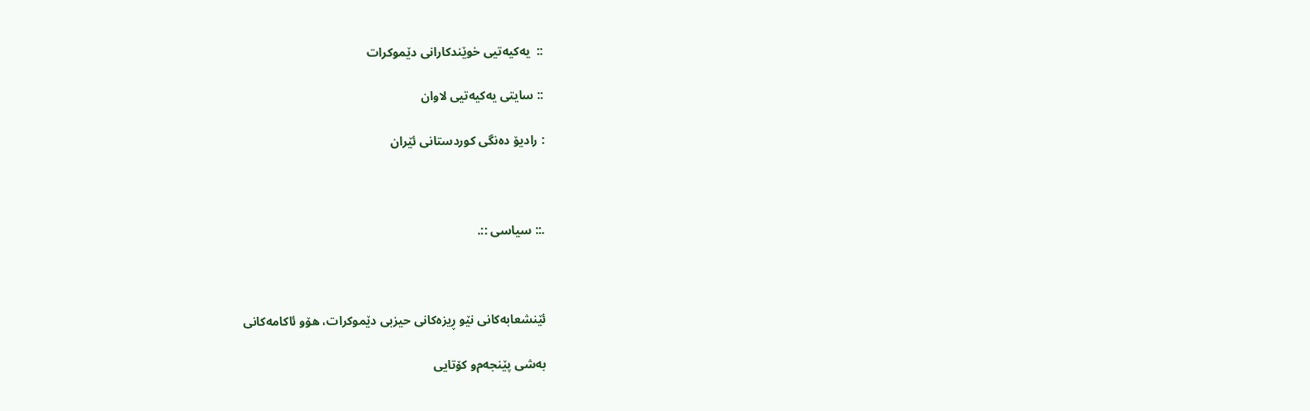::  یه‌كیه‌تیی‌ خوێندكارانی‌ دێموكرات

:: سایتی یه‌کیه‌تیی لاوان

: رادیۆ ده‌نگی كوردستانی‌ ئێران



.:: سیاسی ::.



ئێنشعابه‌كانی‌ نێو ڕیزه‌كانی‌ حیزبی‌ دێموكرات، هۆو ئاكامه‌كانی‌

به‌شی‌ پێنجه‌م‌و كۆتایی‌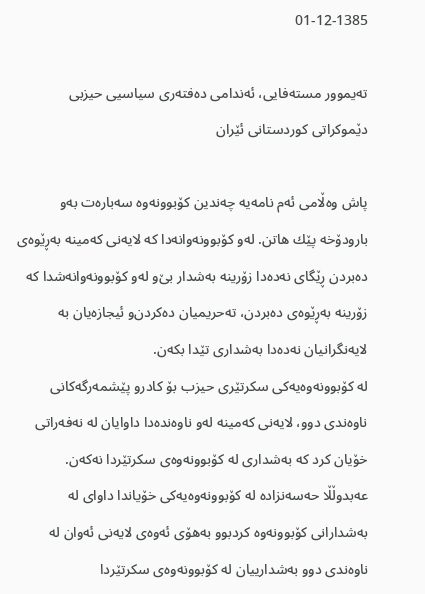01-12-1385

ته‌یموور مسته‌فایی‌، ئه‌ندامی‌ ده‌فته‌ری‌ سیاسیی‌ حیزبی‌ دێموكراتی‌ كوردستانی‌ ئێران

پاش وه‌ڵامی‌ ئه‌م نامه‌یه‌ چه‌ندین كۆبوونه‌وه‌ سه‌باره‌ت به‌و بارودۆخه‌ پێك هاتن. له‌و كۆبوونه‌وانه‌دا كه‌ لایه‌نی‌ كه‌مینه‌ به‌ڕێوه‌ی‌ ده‌بردن ڕێگای‌ نه‌ده‌دا زۆرینه‌ به‌شدار بێ‌‌و له‌و كۆبوونه‌وانه‌شدا كه‌ زۆرینه‌ به‌ڕێوه‌ی‌ ده‌بردن، ته‌حریمیان ده‌كردن‌و ئیجازه‌یان به‌ لایه‌نگرانیان نه‌ده‌دا به‌شداری‌ تێدا بكه‌ن.
له‌ كۆبوونه‌وه‌یه‌كی‌ سكرتێری‌ حیزب بۆ كادرو پێشمه‌رگه‌كانی‌ ناوه‌ندی‌ دوو، لایه‌نی‌ كه‌مینه‌ له‌و ناوه‌نده‌دا داوایان له‌ نه‌فه‌راتی‌ خۆیان كرد كه‌ به‌شداری‌ له‌ كۆبوونه‌وه‌ی‌ سكرتێردا نه‌كه‌ن.
عه‌بدوڵڵا حه‌سه‌نزاده‌ له‌ كۆبوونه‌وه‌یه‌كی‌ خۆیاندا داوای‌ له‌ به‌شدارانی‌ كۆبوونه‌وه‌ كردبوو به‌هۆی‌ ئه‌وه‌ی‌ لایه‌نی‌ ئه‌وان له‌ ناوه‌ندی‌ دوو به‌شدارییان له‌ كۆبوونه‌وه‌ی‌ سكرتێردا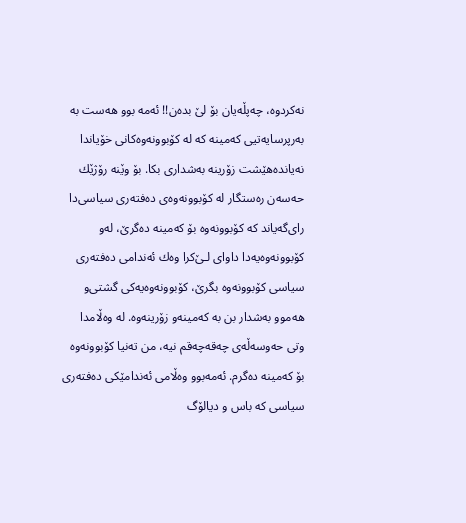نه‌كردوه‌، چه‌پڵه‌یان بۆ لێ بده‌ن!! ئه‌مه‌ بوو هه‌ست به‌ به‌رپرسایه‌تیی‌ كه‌مینه‌ كه‌ له‌ كۆبوونه‌وه‌كانی‌ خۆیاندا نه‌یانده‌هێشت زۆرینه‌ به‌شداری‌ بكا. بۆ وێنه‌ رۆژێك حه‌سه‌ن ره‌ستگار له‌ كۆبوونه‌وه‌ی‌ ده‌فته‌ری‌ سیاسی‌دا رای‌گه‌یاند كه‌ كۆبوونه‌وه‌ بۆ كه‌مینه‌ ده‌گرێ‌، له‌و كۆبوونه‌وه‌یه‌دا داوای‌ لـێ‌كرا وه‌ك ئه‌ندامی‌ ده‌فته‌ری‌ سیاسی‌ كۆبوونه‌وه‌ بگرێ‌، كۆبوونه‌وه‌یه‌كی‌ گشتی‌‌و هه‌موو به‌شدار بن به‌ كه‌مینه‌‌و زۆرینه‌وه‌. له‌ وه‌ڵامدا وتی‌ حه‌وسه‌ڵه‌ی‌ چه‌قه‌چه‌قم نیه‌، من ته‌نیا كۆبوونه‌وه‌ بۆ كه‌مینه‌ ده‌گرم. ئه‌مه‌بوو وه‌ڵامی‌ ئه‌ندامێكی‌ ده‌فته‌ری‌ سیاسی‌ كه‌ باس و دیالۆگ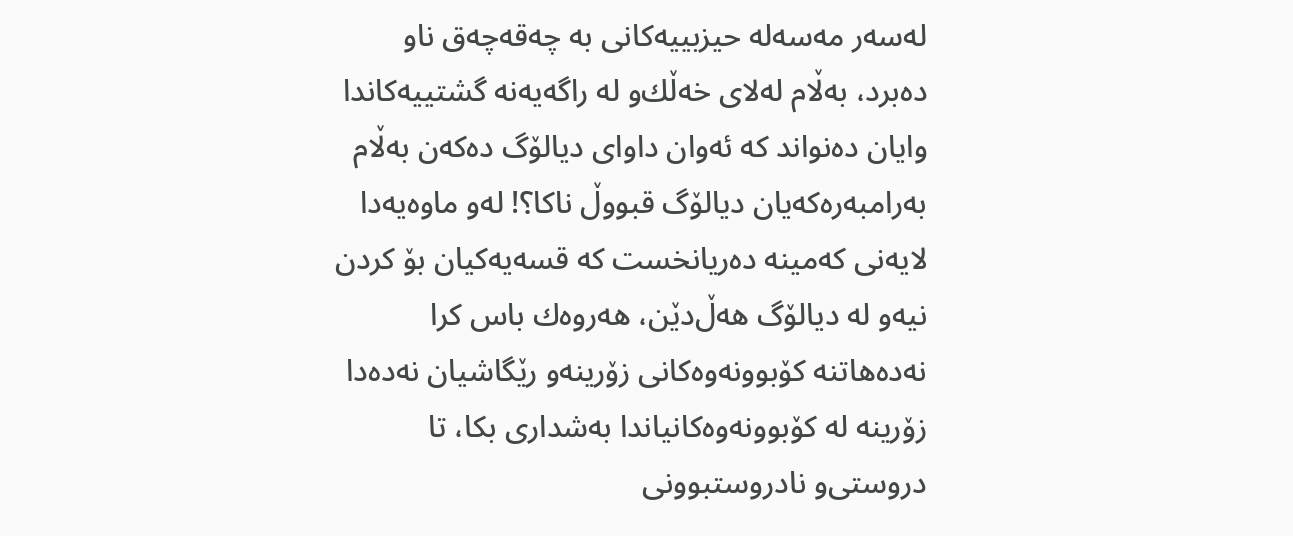له‌سه‌ر مه‌سه‌له‌ حیزبییه‌كانی‌ به‌ چه‌قه‌چه‌ق ناو ده‌برد، به‌ڵام له‌لای‌ خه‌ڵك‌و له‌ راگه‌یه‌نه‌ گشتییه‌كاندا وایان ده‌نواند كه‌ ئه‌وان داوای‌ دیالۆگ ده‌كه‌ن به‌ڵام به‌رامبه‌ره‌كه‌یان دیالۆگ قبووڵ ناكا؟! له‌و ماوه‌یه‌دا لایه‌نی‌ كه‌مینه‌ ده‌ریانخست كه‌ قسه‌یه‌كیان بۆ كردن نیه‌‌و له‌ دیالۆگ هه‌ڵ‌دێن، هه‌روه‌ك باس كرا نه‌ده‌هاتنه‌ كۆبوونه‌وه‌كانی‌ زۆرینه‌‌و رێگاشیان نه‌ده‌دا زۆرینه‌ له‌ كۆبوونه‌وه‌كانیاندا به‌شداری‌ بكا، تا دروستی‌‌و نادروستبوونی‌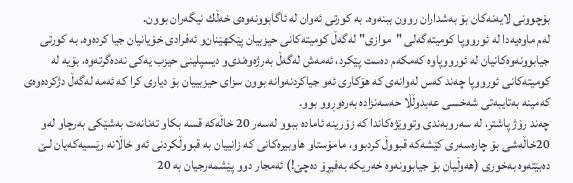بۆچوونی‌ لایه‌نه‌كان بۆ به‌شداران روون ببنه‌وه‌. به‌ كورتی‌ ئه‌وان له‌ ئاگابوونه‌وه‌ی‌ خه‌ڵك نیگه‌ران بوون.
له‌م ماوه‌یه‌دا له‌ ئورووپا كومیته‌گه‌لی‌ "موازی‌" له‌گه‌ڵ كومیته‌كانی‌ حیزبیان پێكهێنان‌و ئه‌فرادی‌ خۆیانیان جیا كرده‌وه‌. به‌ كورتی‌ جیابوونه‌وه‌كانیان له‌ ئورووپاوه‌ كه‌مكه‌م ده‌ست پێكرد، ئه‌مه‌ش له‌گه‌ڵ به‌رژه‌وه‌ندی‌‌و دیسپلینی‌ حیزب یه‌كی‌ نه‌ده‌گرته‌وه‌، بۆیه‌ له‌ كومیته‌كانی‌ ئورووپا چه‌ند كه‌س له‌وانه‌ی‌ كه‌ هۆكاری‌ ئه‌و جیاكردنه‌وانه‌ بوون سزای‌ حیزبییان بۆ دیاری‌ كرا كه‌ ئه‌مه‌ له‌گه‌ڵ دژكرده‌وه‌ی‌ كه‌مینه‌ به‌تایبه‌تی‌ شه‌خسی‌ عه‌بدوڵڵا حه‌سه‌نزاده‌ به‌ره‌وڕوو بوو.
چه‌ند رۆژ پاشتر، له‌ سه‌ر‌وبه‌ندی‌ وتووێژه‌كاندا كه‌ زۆرینه‌ ئاماده‌ ببوو له‌سه‌ر 20 خاڵه‌كه‌ قسه‌ بكا‌و ته‌نانه‌ت به‌شێكی‌ به‌رچاو له‌و 20خاڵه‌شی‌ بۆ چاره‌سه‌ری‌ كێشه‌كه‌ قبووڵ كردبوو، مامۆستا‌و هاوبیره‌كانی‌ كه‌ زانییان به‌ قبووڵكردنی‌ ئه‌و خاڵانه‌ رێسیه‌كه‌یان لـێ‌ ده‌بێته‌وه‌ به‌خوری‌ (هه‌وڵیان بۆ جیابوونه‌وه‌ خه‌ریكه‌ به‌فیڕۆ ده‌چێ‌!) ئه‌مجار دوو پێشمه‌رجیان به‌ 20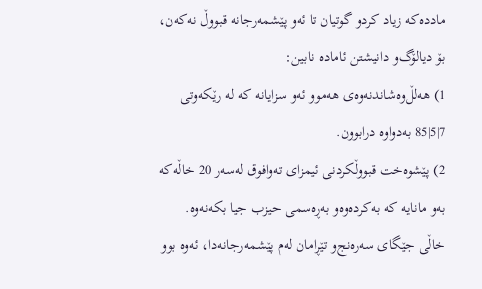مادده‌كه‌ زیاد كرد‌و گوتیان تا ئه‌و پێشمه‌رجانه‌ قبووڵ نه‌كه‌ن، بۆ دیالۆگ‌و دانیشتن ئاماده‌ نابین:
1) هه‌لڵ‌وه‌شاندنه‌وه‌ی‌ هه‌موو ئه‌و سزایانه‌ كه‌ له‌ رێكه‌وتی‌ 7|5|85 به‌دواوه‌ درابوون.
2) پێشوه‌خت قبووڵكردنی‌ ئیمزای‌ ته‌وافوق له‌سه‌ر 20 خاڵه‌كه‌ به‌و مانایه‌ كه‌ به‌كرده‌وه‌‌و به‌ڕه‌سمی‌ حیزب جیا بكه‌نه‌وه‌.
خاڵی‌ جێگای‌ سه‌ره‌نج‌و تێڕامان له‌م پێشمه‌رجانه‌دا، ئه‌وه‌ بوو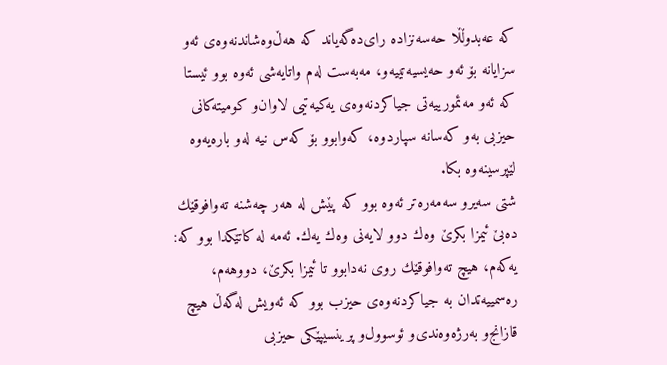كه‌ عه‌بدوڵڵا حه‌سه‌نزاده‌ رای‌ده‌گه‌یاند كه‌ هه‌ڵ‌وه‌شاندنه‌وه‌ی‌ ئه‌و سزایانه‌ بۆ ئه‌و حه‌یسیه‌تییه‌‌و، مه‌به‌ست له‌م واتایه‌شی‌ ئه‌وه‌ بوو ئیستا كه‌ ئه‌و مه‌ئمورییه‌تی‌ جیاكردنه‌وه‌ی‌ یه‌كیه‌تیی‌ لاوان‌و كومیته‌كانی‌ حیزبی‌ به‌و كه‌سانه‌ سپاردوه‌، كه‌وابوو بۆ كه‌س نیه‌ له‌و باره‌یه‌وه‌ لێپرسینه‌وه‌ بكا.
شتی‌ سه‌یر‌و سه‌مه‌ره‌تر ئه‌وه‌ بوو كه‌ پێش له‌ هه‌ر چه‌شنه‌ ته‌وافوقێك ده‌بێ‌ ئیمزا بكرێ‌ وه‌ك دوو لایه‌نی‌ وه‌ك یه‌ك. ئه‌مه‌ له‌ كاتێكدا بوو كه‌: یه‌كه‌م، هیچ ته‌وافوقێك روی‌ نه‌دابوو تا ئیمزا بكرێ‌، دووهه‌م، ره‌سمییه‌تدان به‌ جیاكردنه‌وه‌ی‌ حیزب بوو كه‌ ئه‌ویش له‌گه‌ڵ هیچ قازانج‌و به‌رژه‌وه‌ندی‌‌و ئوسوول‌و پرینسیپێكی‌ حیزبی‌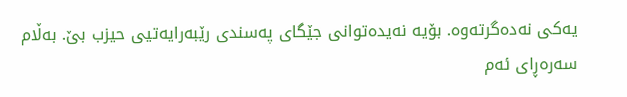یه‌كی‌ نه‌ده‌گرته‌وه‌. بۆیه‌ نه‌یده‌توانی‌ جێگای‌ په‌سندی‌ رێبه‌رایه‌تیی‌ حیزب بێ‌. به‌ڵام سه‌ره‌ڕای‌ ئه‌م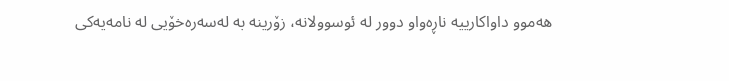هه‌موو داواكارییه‌ ناڕه‌وا‌و دوور له‌ ئوسوولانه‌، زۆرینه‌ به‌ له‌سه‌ره‌خۆیی‌ له‌ نامه‌یه‌كی‌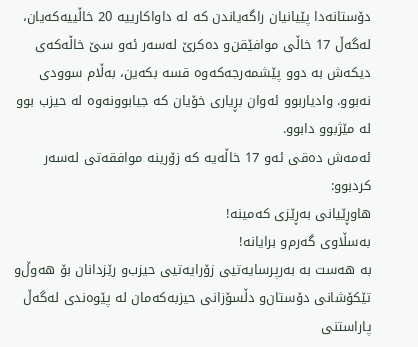دۆستانه‌دا پێیانیان راگه‌یاندن كه‌ له‌ داواكارییه‌ 20 خاڵییه‌كه‌یان، له‌گه‌ڵ 17 خاڵی‌ موافێقن‌و ده‌كرێ‌ له‌سه‌ر ئه‌و سێ‌ خاڵه‌كه‌ی‌ دیكه‌ش به‌ دوو پێشمه‌رجه‌كه‌وه‌ قسه‌ بكه‌ین، به‌ڵام سوودی‌ نه‌بوو. وادیاربوو ئه‌وان بڕیاری‌ خۆیان كه‌ جیابوونه‌وه‌ له‌ حیزب بوو له‌ مێژبوو دابوو.
ئه‌مه‌ش ده‌قی‌ ئه‌و 17 خاڵه‌یه‌ كه‌ زۆرینه‌ موافقه‌تی‌ له‌سه‌ر كردبوو:
هاوڕێیانی‌ به‌ڕێزی‌ كه‌مینه‌!
به‌سڵاوی‌ گه‌رم‌و برایانه‌!
به‌ هه‌ست به‌ به‌رپرسایه‌تیی‌ زۆرایه‌تیی‌ حیزب‌و رێزدانان بۆ هه‌وڵ‌و تێكۆشانی‌ دۆستان‌و دڵسۆزانی‌ حیزبه‌كه‌مان له‌ پێوه‌ندی‌ له‌گه‌ڵ پاراستنی‌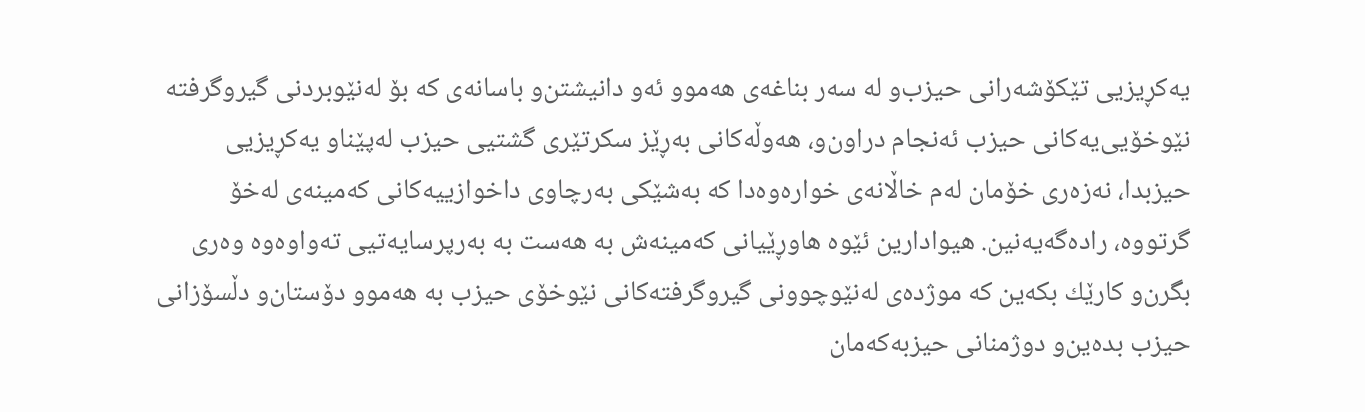یه‌كڕیزیی‌ تێكۆشه‌رانی‌ حیزب‌و له‌ سه‌ر بناغه‌ی‌ هه‌موو ئه‌و دانیشتن‌و باسانه‌ی‌ كه‌ بۆ له‌نێوبردنی‌ گیروگرفته‌ نێوخۆیی‌یه‌كانی‌ حیزب ئه‌نجام دراون‌و، هه‌وڵه‌كانی‌ به‌ڕێز سكرتێری‌ گشتیی‌ حیزب له‌پێناو یه‌كڕیزیی‌ حیزبدا، نه‌زه‌ری‌ خۆمان له‌م خاڵانه‌ی‌ خواره‌وه‌دا كه‌ به‌شێكی‌ به‌رچاوی‌ داخوازییه‌كانی‌ كه‌مینه‌ی‌ له‌خۆ گرتووه‌، راده‌گه‌یه‌نین. هیوادارین ئێوه‌ هاوڕێیانی‌ كه‌مینه‌ش به‌ هه‌ست به‌ به‌رپرسایه‌تیی‌ ته‌واوه‌وه‌ وه‌ری‌ بگرن‌و كارێك بكه‌ین كه‌ موژده‌ی‌ له‌نێوچوونی‌ گیروگرفته‌كانی‌ نێوخۆی‌ حیزب به‌ هه‌موو دۆستان‌و دڵسۆزانی‌ حیزب بده‌ین‌و دوژمنانی‌ حیزبه‌كه‌مان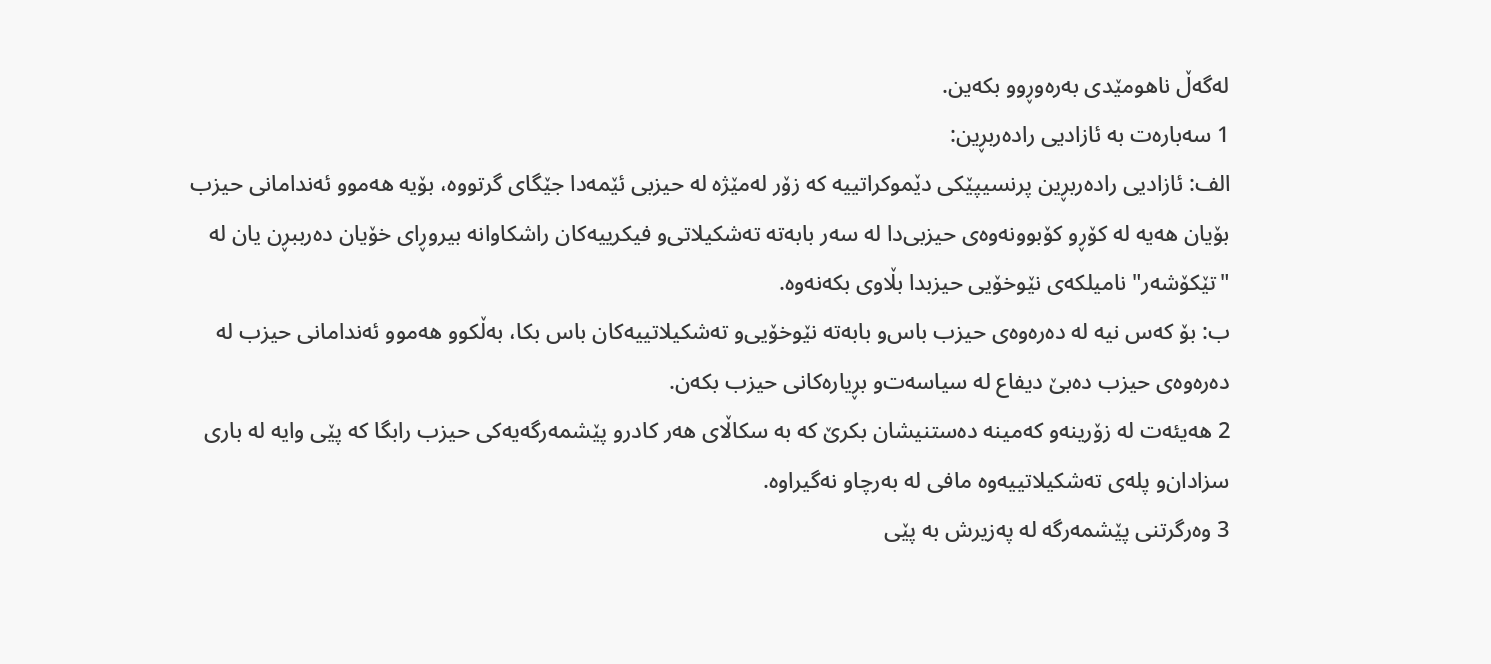له‌گه‌ڵ ناهومێدی‌ به‌ره‌وڕوو بكه‌ین.
1 سه‌باره‌ت به‌ ئازادیی‌ راده‌ربڕین:
الف: ئازادیی‌ راده‌ربڕین پرنسیپێكی‌ دێموكراتییه‌ كه‌ زۆر له‌مێژه‌ له‌ حیزبی‌ ئێمه‌دا جێگای‌ گرتووه‌، بۆیه‌ هه‌موو ئه‌ندامانی‌ حیزب بۆیان هه‌یه‌ له‌ كۆڕو كۆبوونه‌وه‌ی‌ حیزبی‌دا له‌ سه‌ر بابه‌ته‌ ته‌شكیلاتی‌‌و فیكرییه‌كان راشكاوانه‌ بیروڕای‌ خۆیان ده‌رببڕن یان له‌ "تێكۆشه‌ر" نامیلكه‌ی‌ نێوخۆیی‌ حیزبدا بڵاوی‌ بكه‌نه‌وه‌.
ب: بۆ كه‌س نیه‌ له‌ ده‌ره‌وه‌ی‌ حیزب باس‌و بابه‌ته‌ نێوخۆیی‌‌و ته‌شكیلاتییه‌كان باس بكا، به‌ڵكوو هه‌موو ئه‌ندامانی‌ حیزب له‌ ده‌ره‌وه‌ی‌ حیزب ده‌بێ‌ دیفاع له‌ سیاسه‌ت‌و بڕیاره‌كانی‌ حیزب بكه‌ن.
2 هه‌یئه‌ت له‌ زۆرینه‌و كه‌مینه‌ ده‌ستنیشان بكرێ‌ كه‌ به‌ سكاڵای‌ هه‌ر كادرو پێشمه‌رگه‌یه‌كی‌ حیزب رابگا كه‌ پێی‌ وایه‌ له‌ باری‌ سزادان‌و پله‌ی‌ ته‌شكیلاتییه‌وه‌ مافی‌ له‌ به‌رچاو نه‌گیراوه‌.
3 وه‌رگرتنی‌ پێشمه‌رگه‌ له‌ په‌زیرش به‌ پێی‌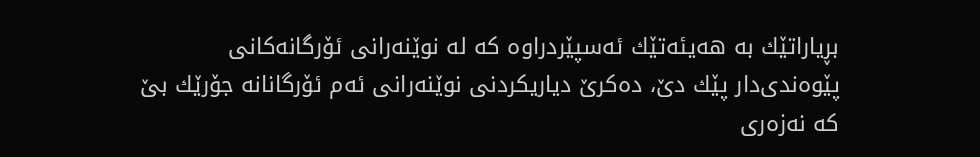بڕیاراتێك به‌ هه‌یئه‌تێك ئه‌سپێردراوه‌ كه‌ له‌ نوێنه‌رانی‌ ئۆرگانه‌كانی‌ پێوه‌ندی‌دار پێك دێ‌، ده‌كرێ‌ دیاریكردنی‌ نوێنه‌رانی‌ ئه‌م ئۆرگانانه‌ جۆرێك بێ‌ كه‌ نه‌زه‌ری‌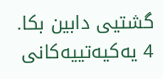گشتیی‌ دابین بكا.
4 یه‌كیه‌تییه‌كانی‌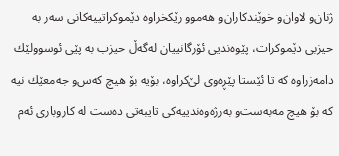ژنان‌و لاوان‌و خوێندكاران‌و هه‌موو رێكخراوه‌ دێموكراتییه‌كانی‌ سه‌ر به‌ حیزبی‌ دێموكرات، پێوه‌ندیی‌ ئۆرگانییان له‌گه‌ڵ حیزب به‌ پێی‌ ئوسوولێك دامه‌زراوه‌ كه‌ تا ئێستا پێڕه‌وی‌ لێ‌كراوه‌، بۆیه‌ بۆ هیچ كه‌س‌و جه‌معێك نیه‌ كه‌ بۆ هیچ مه‌به‌ست‌و به‌رژه‌وه‌ندییه‌كی‌ تایبه‌تی‌ ده‌ست له‌ كاروباری‌ ئه‌م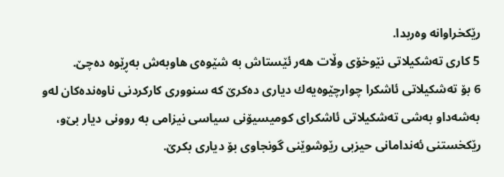رێكخراوانه‌ وه‌ربدا.
5 كاری‌ ته‌شكیلاتی‌ نێوخۆی‌ وڵات هه‌ر ئێستاش به‌ شێوه‌ی‌ هاوبه‌ش به‌ڕێوه‌ ده‌چێ‌.
6 بۆ ته‌شكیلاتی‌ ئاشكرا چوارچێوه‌یه‌ك دیاری‌ ده‌كرێ‌ كه‌ سنووری‌ كاركردنی‌ ناوه‌نده‌كان له‌و به‌شه‌دا‌و به‌شی‌ ته‌شكیلاتی‌ ئاشكرای‌ كومیسیۆنی‌ سیاسی‌ نیزامی‌ به‌ روونی‌ دیار بێ‌‌و، رێكخستنی‌ ئه‌ندامانی‌ حیزبی‌ رێوشوێنی‌ گونجاوی‌ بۆ دیاری‌ بكرێ‌.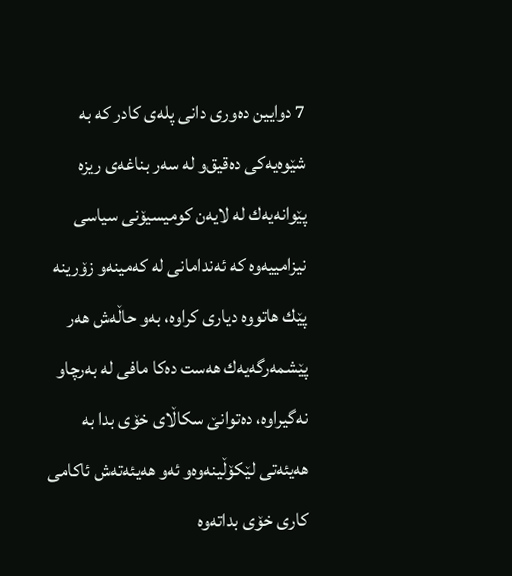7 دوایین ده‌وری‌ دانی‌ پله‌ی‌ كادر كه‌ به‌ شێوه‌یه‌كی‌ ده‌قیق‌و له‌ سه‌ر بناغه‌ی‌ ریزه‌ پێوانه‌یه‌ك له‌ لایه‌ن كومیسیۆنی‌ سیاسی‌ نیزامییه‌وه‌ كه‌ ئه‌ندامانی‌ له‌ كه‌مینه‌و زۆرینه‌ پێك هاتووه‌ دیاری‌ كراوه‌، به‌و حاڵه‌ش هه‌ر پێشمه‌رگه‌یه‌ك هه‌ست ده‌كا مافی‌ له‌ به‌رچاو نه‌گیراوه‌، ده‌توانێ‌ سكاڵای‌ خۆی‌ بدا به‌ هه‌یئه‌تی‌ لێكۆڵینه‌وه‌‌و ئه‌و هه‌یئه‌ته‌ش ئاكامی‌ كاری‌ خۆی‌ بداته‌وه‌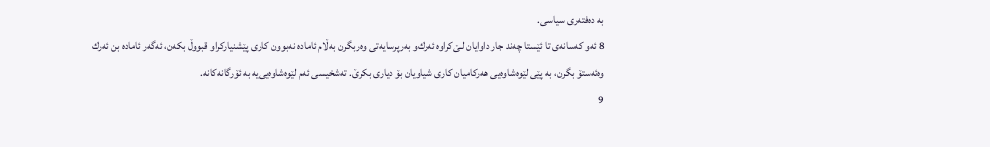به‌ ده‌فته‌ری‌ سیاسی‌.
8 ئه‌و كه‌سانه‌ی‌ تا ئێستا چه‌ند جار داوایان لـێ‌كراوه‌ ئه‌رك‌و به‌رپرسایه‌تی‌ وه‌ربگرن به‌ڵام ئاماده‌ نه‌بوون كاری‌ پێشنیاركراو قبووڵ بكه‌ن، ئه‌گه‌ر ئاماده‌ بن ئه‌رك وه‌ئه‌ستۆ بگرن، به‌ پێی‌ لێوه‌شاوه‌یی‌ هه‌ركامیان كاری‌ شیاویان بۆ دیاری‌ بكرێ‌. ته‌شخیسی‌ ئه‌م لێوه‌شاوه‌یی‌یه‌ به‌ ئۆرگانه‌كانه‌.
9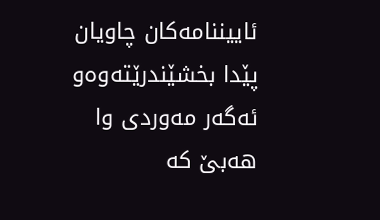ئاییننامه‌كان چاویان پێدا بخشێندرێته‌وه‌‌و ئه‌گه‌ر مه‌وردی‌ وا هه‌بێ‌ كه‌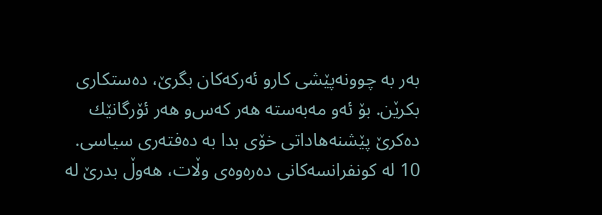به‌ر به‌ چوونه‌پێشی‌ كارو ئه‌ركه‌كان بگرێ‌، ده‌ستكاری‌ بكرێن. بۆ ئه‌و مه‌به‌سته‌ هه‌ر كه‌س‌و هه‌ر ئۆرگانێك ده‌كرێ‌ پێشنه‌هاداتی‌ خۆی‌ بدا به‌ ده‌فته‌ری‌ سیاسی‌.
10 له‌ كونفرانسه‌كانی‌ ده‌ره‌وه‌ی‌ وڵات، هه‌وڵ بدرێ‌ له‌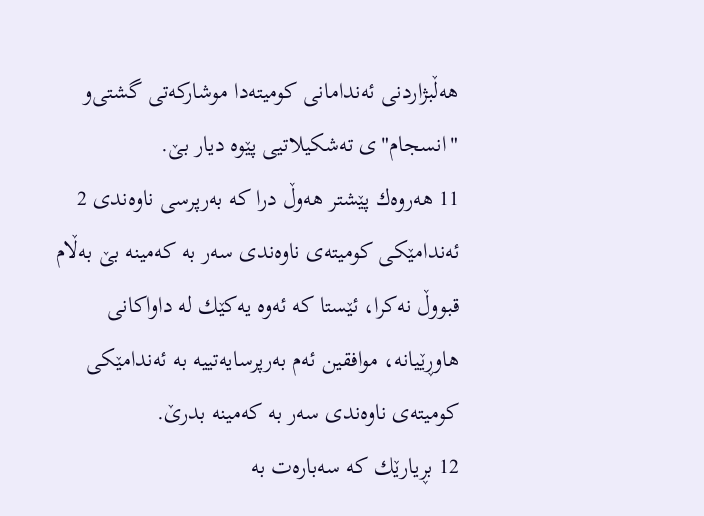هه‌ڵبژاردنی‌ ئه‌ندامانی‌ كومیته‌دا موشاركه‌تی‌ گشتی‌‌و "انسجام"ی‌ ته‌شكیلاتیی‌ پێوه‌ دیار بێ‌.
11 هه‌روه‌ك پێشتر هه‌وڵ درا كه‌ به‌رپرسی‌ ناوه‌ندی‌ 2 ئه‌ندامێكی‌ كومیته‌ی‌ ناوه‌ندی‌ سه‌ر به‌ كه‌مینه‌ بێ‌ به‌ڵام قبووڵ نه‌كرا، ئێستا كه‌ ئه‌وه‌ یه‌كێك له‌ داواكانی‌ هاوڕێیانه‌، موافقین ئه‌م به‌رپرسایه‌تییه‌ به‌ ئه‌ندامێكی‌ كومیته‌ی‌ ناوه‌ندی‌ سه‌ر به‌ كه‌مینه‌ بدرێ‌.
12 بڕیارێك كه‌ سه‌باره‌ت به‌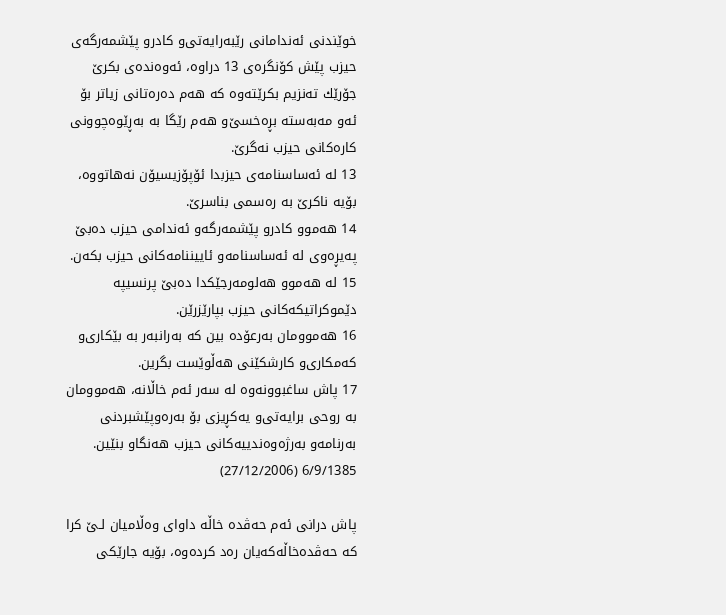خوێندنی‌ ئه‌ندامانی‌ رێبه‌رایه‌تی‌‌و كادرو پێشمه‌رگه‌ی‌ حیزب پێش كۆنگره‌ی‌ 13 دراوه‌، ئه‌وه‌نده‌ی‌ بكرێ‌ جۆرێك ته‌نزیم بكرێته‌وه‌ كه‌ هه‌م ده‌ره‌تانی‌ زیاتر بۆ ئه‌و مه‌به‌سته‌ بڕه‌خسێ‌‌و هه‌م رێگا به‌ به‌ڕێوه‌چوونی‌ كاره‌كانی‌ حیزب نه‌گرێ‌.
13 له‌ ئه‌ساسنامه‌ی‌ حیزبدا ئۆپۆزیسیۆن نه‌هاتووه‌، بۆیه‌ ناكرێ‌ به‌ ره‌سمی‌ بناسرێ‌.
14 هه‌موو كادرو پێشمه‌رگه‌‌و ئه‌ندامی‌ حیزب ده‌بێ‌ په‌یڕه‌وی‌ له‌ ئه‌ساسنامه‌و ئاییننامه‌كانی‌ حیزب بكه‌ن.
15 له‌ هه‌موو هه‌لومه‌رجێكدا ده‌بێ‌ پرنسیپه‌ دێموكراتیكه‌كانی‌ حیزب بپارێزرێن.
16 هه‌موومان به‌رعۆده‌ بین كه‌ به‌رانبه‌ر به‌ بێكاری‌و كه‌مكاری‌‌و كارشكێنی‌ هه‌ڵوێست بگرین.
17 پاش ساغبوونه‌وه‌ له‌ سه‌ر ئه‌م خاڵانه‌، هه‌موومان به‌ روحی‌ برایه‌تی‌‌و یه‌كڕیزی‌ بۆ به‌ره‌وپێشبردنی‌ به‌رنامه‌و به‌رژه‌وه‌ندییه‌كانی‌ حیزب هه‌نگاو بنێین.
6/9/1385 (27/12/2006)

پاش درانی‌ ئه‌م حه‌ڤده‌ خاڵه‌ داوای‌ وه‌ڵامیان لـێ‌ كرا كه‌ حه‌ڤده‌خاڵه‌كه‌یان ره‌د كرده‌وه‌، بۆیه‌ جارێكی‌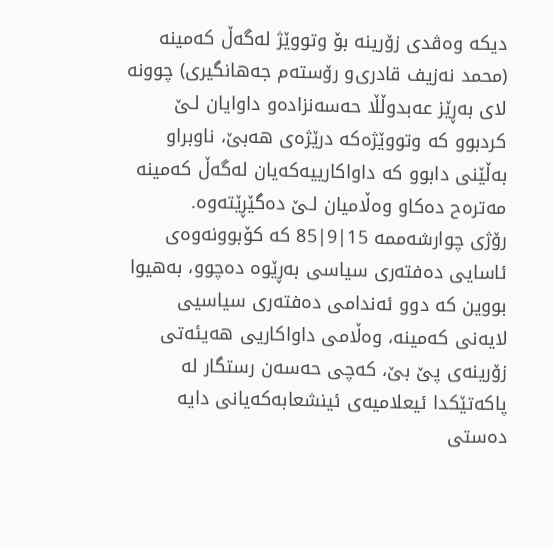دیكه‌ وه‌ڤدی‌ زۆرینه‌ بۆ وتووێژ له‌گه‌ڵ كه‌مینه‌ (محمد نه‌زیف قادری‌‌و رۆسته‌م جه‌هانگیری‌) چوونه‌ لای‌ به‌ڕێز عه‌بدوڵڵا حه‌سه‌نزاده‌‌و داوایان لـێ‌ كردبوو كه‌ وتووێژه‌كه‌ درێژه‌ی‌ هه‌بێ‌، ناوبراو به‌ڵێنی‌ دابوو كه‌ داواكارییه‌كه‌یان له‌گه‌ڵ كه‌مینه‌ مه‌تره‌ح ده‌كاو وه‌ڵامیان لـێ‌ ده‌گێڕێته‌وه‌.
رۆژی‌ چوارشه‌ممه‌ 15|9|85 كه‌ كۆبوونه‌وه‌ی‌ ئاسایی‌ ده‌فته‌ری‌ سیاسی‌ به‌ڕێوه‌ ده‌چوو، به‌هیوا بووین كه‌ دوو ئه‌ندامی‌ ده‌فته‌ری‌ سیاسیی‌ لایه‌نی‌ كه‌مینه‌، وه‌ڵامی‌ داواكاریی‌ هه‌یئه‌تی‌ زۆرینه‌ی‌ پێ‌ بێ‌، كه‌چی‌ حه‌سه‌ن رستگار له‌ پاكه‌تێكدا ئیعلامیه‌ی‌ ئینشعابه‌كه‌یانی‌ دایه‌ ده‌ستی‌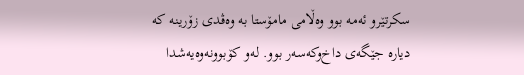سكرتێر‌و ئه‌مه‌ بوو وه‌ڵامی‌ مامۆستا به‌ وه‌ڤدی‌ زۆرینه‌ كه‌ دیاره‌ جێگه‌ی‌ داخ‌وكه‌سه‌ر بوو. له‌و كۆبوونه‌وه‌یه‌شدا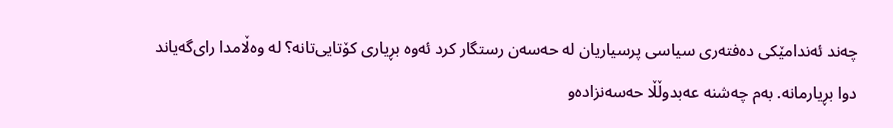چه‌ند ئه‌ندامێكی‌ ده‌فته‌ری‌ سیاسی‌ پرسیاریان له‌ حه‌سه‌ن رستگار كرد ئه‌وه‌ بڕیاری‌ كۆتایی‌تانه‌؟ له‌ وه‌ڵامدا رای‌گه‌یاند دوا بڕیارمانه‌. به‌م چه‌شنه‌ عه‌بدوڵڵا حه‌سه‌نزاده‌‌و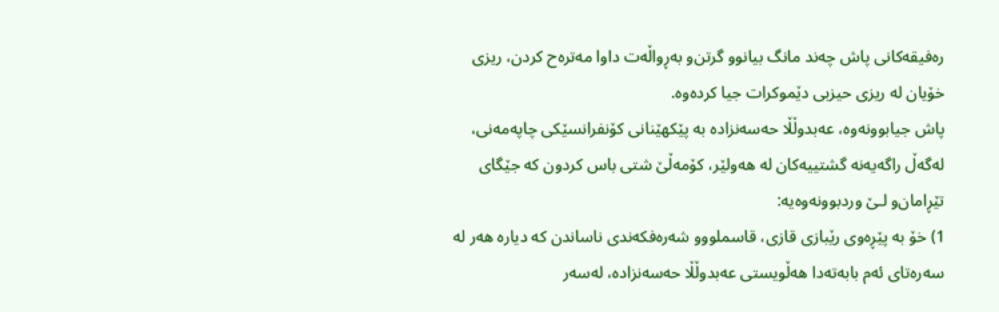ره‌فیقه‌كانی‌ پاش چه‌ند مانگ بیانوو گرتن‌و به‌ڕواڵه‌ت داوا مه‌تره‌ح كردن، ریزی‌ خۆیان له‌ ریزی‌ حیزبی‌ دێموكرات جیا كرده‌وه‌.
پاش جیابوونه‌وه‌، عه‌بدوڵڵا حه‌سه‌نزاده‌ به‌ پێكهێنانی‌ كۆنفرانسێكی‌ چاپه‌مه‌نی‌، له‌گه‌ڵ راگه‌یه‌نه‌ گشتییه‌كان له‌ هه‌ولێر، كۆمه‌ڵێ‌ شتی‌ باس كردون كه‌ جێگای‌ تێڕامان‌و لـێ‌ وردبوونه‌وه‌یه‌:
1) خۆ به‌ پێڕه‌وی‌ رێبازی‌ قازی‌، قاسملوو‌و شه‌ره‌فكه‌ندی‌ ناساندن كه‌ دیاره‌ هه‌ر له‌ سه‌ره‌تای‌ ئه‌م بابه‌ته‌دا هه‌ڵویستی‌ عه‌بدوڵڵا حه‌سه‌نزاده‌، له‌سه‌ر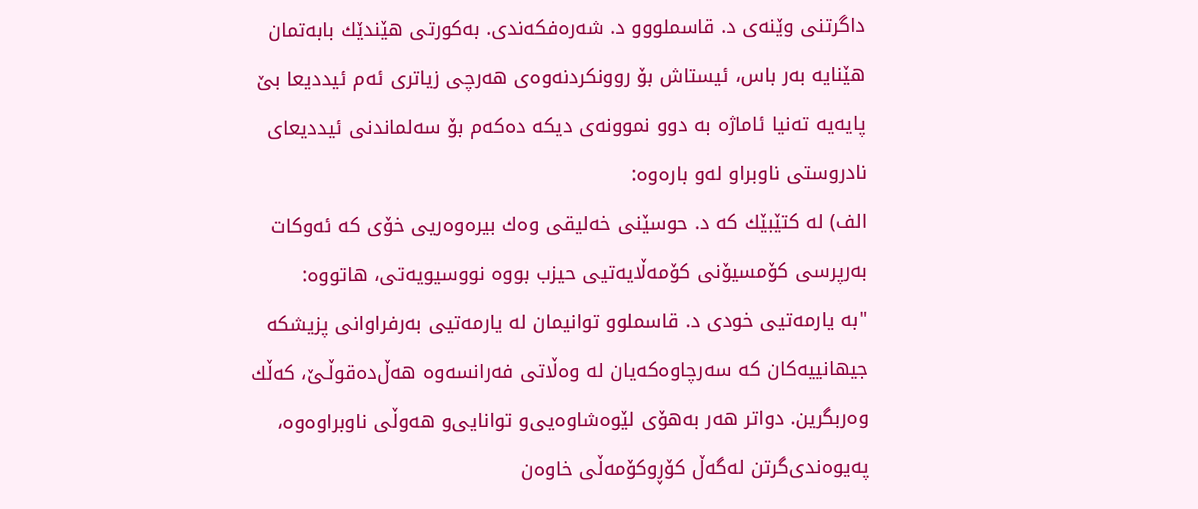داگرتنی‌ وێنه‌ی‌ د. قاسملوو‌و د. شه‌ره‌فكه‌ندی‌. به‌كورتی‌ هێندێك بابه‌تمان هێنایه‌ به‌ر باس، ئیستاش بۆ روونكردنه‌وه‌ی‌ هه‌رچی‌ زیاتری‌ ئه‌م ئیددیعا بێ‌ پایه‌یه‌ ته‌نیا ئاماژه‌ به‌ دوو نموونه‌ی‌ دیكه‌ ده‌كه‌م بۆ سه‌لماندنی‌ ئیددیعای‌ نادروستی‌ ناوبراو له‌و باره‌وه‌:
الف) له‌ كتێبێك كه‌ د. حوسێنی‌ خه‌لیقی‌ وه‌ك بیره‌وه‌ریی‌ خۆی‌ كه‌ ئه‌وكات به‌رپرسی‌ كۆمسیۆنی‌ كۆمه‌ڵایه‌تیی‌ حیزب بووه‌ نووسیویه‌تی‌، هاتووه‌:
"به‌ یارمه‌تیی‌ خودی‌ د. قاسملوو توانیمان له‌ یارمه‌تیی‌ به‌رفراوانی‌ پزیشكه‌ جیهانییه‌كان كه‌ سه‌رچاوه‌كه‌یان له‌ وه‌ڵاتی‌ فه‌رانسه‌وه‌ هه‌ڵ‌ده‌قوڵـێ‌، كه‌ڵك وه‌ربگرین. دواتر هه‌ر به‌هۆی‌ لێوه‌شاوه‌یی‌‌و توانایی‌‌و هه‌وڵی‌ ناوبراوه‌وه‌، په‌یوه‌ندی‌گرتن له‌گه‌ڵ كۆڕوكۆمه‌ڵی‌ خاوه‌ن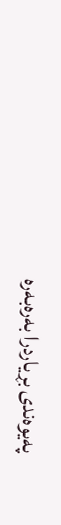په‌یوه‌ندی‌ بڕیاردرا به‌ره‌به‌ره‌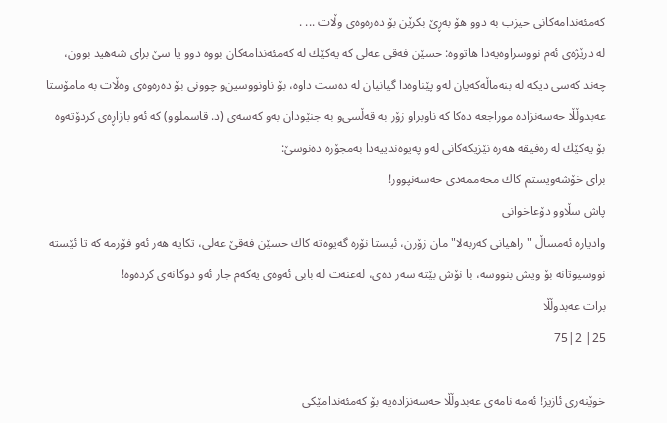كه‌مئه‌ندامه‌كانی‌ حیزب به‌ دوو هۆ به‌ڕێ‌ بكرێن بۆ ده‌ره‌وه‌ی‌ وڵات ... .
له‌ درێژه‌ی‌ ئه‌م نووسراوه‌یه‌دا هاتووه‌: حسێن فه‌قی‌ عه‌لی‌ كه‌ یه‌كێك له‌ كه‌مئه‌ندامه‌كان بووه‌ دوو یا سێ‌ برای‌ شه‌هید بوون، چه‌ند كه‌سی‌ دیكه‌ له‌ بنه‌ماڵه‌كه‌یان له‌و پێناوه‌دا گیانیان له‌ ده‌ست داوه‌، بۆ ناونووسین‌و چوونی‌ بۆ ده‌ره‌وه‌ی‌ وه‌ڵات به‌ مامۆستا عه‌بدوڵڵا حه‌سه‌نزاده‌ موراجعه‌ ده‌كا كه‌ ناوبراو زۆر به‌ قه‌ڵسی‌‌و به‌ جنێودان به‌و كه‌سه‌ی‌ (د. قاسملوو) كه‌ ئه‌و بازاڕه‌ی‌ كردۆته‌وه‌ بۆ یه‌كێك له‌ ره‌فیقه‌ هه‌ره‌ نێزیكه‌كانی‌ له‌و په‌یوه‌ندییه‌دا به‌مجۆره‌ ده‌نوسێ‌:
برای‌ خۆشه‌ویستم كاك محه‌ممه‌دی‌ حه‌سه‌نپوور!
پاش سڵاو‌و دۆعاخوانی‌
وادیاره‌ ئه‌مساڵ "راهیانی‌ كه‌ربه‌لا"مان زۆرن، ئیستا نۆره‌ گه‌یوه‌ته‌ كاك حسێن فه‌قێ‌ عه‌لی‌، تكایه‌ هه‌ر ئه‌و فۆرمه‌ كه‌ تا ئێسته‌ نووسیوتانه‌ بۆ ویش بنووسه‌، با نۆش بێته‌ سه‌ر ده‌ی‌، له‌عنه‌ت له‌ بابی‌ ئه‌وه‌ی‌ یه‌كه‌م جار ئه‌و دوكانه‌ی‌ كرده‌وه‌!
برات عه‌بدوڵڵا
25| 2|75

خوێنه‌ری‌ ئازیز! ئه‌مه‌ نامه‌ی‌ عه‌بدوڵڵا حه‌سه‌نزاده‌یه‌ بۆ كه‌مئه‌ندامێكی‌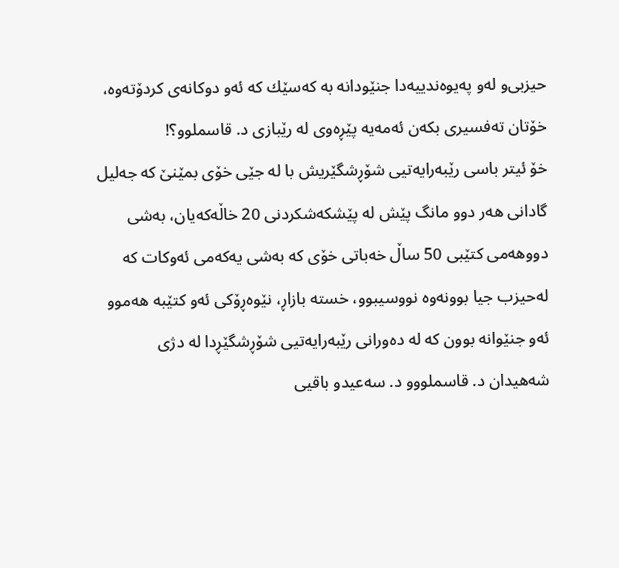حیزبی‌‌و له‌و په‌یوه‌ندییه‌دا جنێودانه‌ به‌ كه‌سێك كه‌ ئه‌و دوكانه‌ی‌ كردۆته‌وه‌، خۆتان ته‌فسیری‌ بكه‌ن ئه‌مه‌یه‌ پێڕه‌وی‌ له‌ رێبازی‌ د. قاسملوو؟!
خۆ ئیتر باسی‌ رێبه‌رایه‌تیی‌ شۆڕشگێریش با له‌ جێی‌ خۆی‌ بمێنێ‌ كه‌ جه‌لیل گادانی‌ هه‌ر دوو مانگ پێش له‌ پێشكه‌شكردنی‌ 20 خاڵه‌كه‌یان، به‌شی‌ دووهه‌می‌ كتێبی‌ 50 ساڵ خه‌باتی‌ خۆی‌ كه‌ به‌شی‌ یه‌كه‌می‌ ئه‌وكات كه‌ له‌حیزب جیا بوونه‌وه‌ نووسیبوو، خسته‌ بازاڕ، نێوه‌ڕۆكی‌ ئه‌و كتێبه‌ هه‌موو ئه‌و جنێوانه‌ بوون كه‌ له‌ ده‌ورانی‌ رێبه‌رایه‌تیی‌ شۆڕشگێڕدا له‌ دژی‌ شه‌هیدان د. قاسملوو‌و د. سه‌عید‌و باقیی‌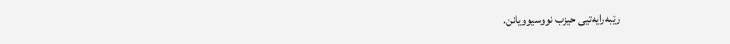رێبه‌رایه‌تیی‌ حیزب نووسیوویانن.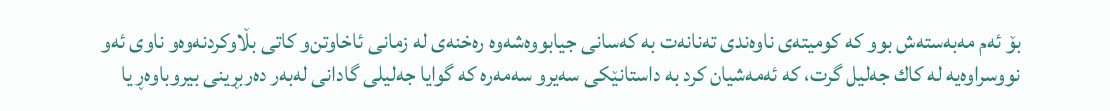بۆ ئه‌م مه‌به‌سته‌ش بوو كه‌ كومیته‌ی‌ ناوه‌ندی‌ ته‌نانه‌ت به‌ كه‌سانی‌ جیابووه‌شه‌وه‌ ره‌خنه‌ی‌ له‌ زمانی‌ ئاخاوتن‌و كاتی‌ بڵاوكردنه‌وه‌‌و ناوی‌ ئه‌و نووسراوه‌یه‌ له‌ كاك جه‌لیل گرت، كه‌ ئه‌مه‌شیان كرد به‌ داستانێكی‌ سه‌یر‌و سه‌مه‌ره‌ كه‌ گوایا جه‌لیلی‌ گادانی‌ له‌به‌ر ده‌ربڕینی‌ بیروباوه‌ڕ یا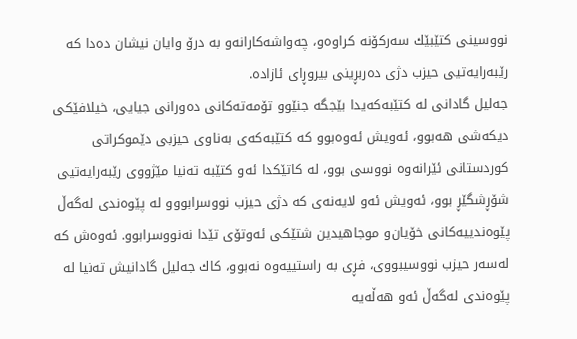نووسینی‌ كتێبێك سه‌ركۆنه‌ كراوه‌‌و، چه‌واشه‌كارانه‌‌و به‌ درۆ وایان نیشان ده‌دا كه‌ رێبه‌رایه‌تیی‌ حیزب دژی‌ ده‌ربڕینی‌ بیروڕای‌ ئازاده‌.
جه‌لیل گادانی‌ له‌ كتێبه‌كه‌یدا بێجگه‌ جنێو‌و تۆمه‌ته‌كانی‌ ده‌ورانی‌ جیایی‌، خیلافێكی‌ دیكه‌شی‌ هه‌بوو، ئه‌ویش ئه‌وه‌بوو كه‌ كتێبه‌كه‌ی‌ به‌ناوی‌ حیزبی‌ دێموكراتی‌ كوردستانی‌ ئێرانه‌وه‌ نووسی‌ بوو، له‌ كاتێكدا ئه‌و كتێبه‌ ته‌نیا مێژووی‌ رێبه‌رایه‌تیی‌ شۆڕشگێڕ بوو، ئه‌ویش ئه‌و لایه‌نه‌ی‌ كه‌ دژی‌ حیزب نووسرابوو‌و له‌ پێوه‌ندی‌ له‌گه‌ڵ پێوه‌ندییه‌كانی‌ خۆیان‌و موجاهیدین شتێكی‌ ئه‌وتۆی‌ تێدا نه‌نووسرابوو. ئه‌وه‌ش كه‌ له‌سه‌ر حیزب نووسیبووی‌، فڕی‌ به‌ راستییه‌وه‌ نه‌بوو، كاك جه‌لیل گادانیش ته‌نیا له‌ پێوه‌ندی‌ له‌گه‌ڵ ئه‌و هه‌ڵه‌یه‌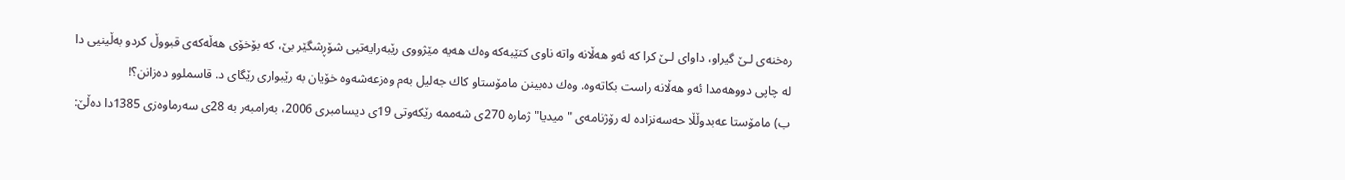ره‌خنه‌ی‌ لـێ‌ گیرا‌و، داوای‌ لـێ‌ كرا كه‌ ئه‌و هه‌ڵانه‌ واته‌ ناوی‌ كتێبه‌كه‌ وه‌ك هه‌یه‌ مێژووی‌ رێبه‌رایه‌تیی‌ شۆڕشگێر بێ‌، كه‌ بۆخۆی‌ هه‌ڵه‌كه‌ی‌ قبووڵ كرد‌و به‌ڵینیی‌ دا له‌ چاپی‌ دووهه‌مدا ئه‌و هه‌ڵانه‌ راست بكاته‌وه‌. وه‌ك ده‌بینن مامۆستا‌و كاك جه‌لیل به‌م وه‌زعه‌شه‌وه‌ خۆیان به‌ رێبواری‌ رێگای‌ د. قاسملوو ده‌زانن؟!
ب) مامۆستا عه‌بدوڵڵا حه‌سه‌نزاده‌ له‌ رۆژنامه‌ی‌ "میدیا" ژماره‌ 270ی‌ شه‌ممه‌ رێكه‌وتی‌ 19ی‌ دیسامبری‌ 2006، به‌رامبه‌ر به‌ 28ی‌ سه‌رماوه‌زی‌ 1385دا ده‌ڵێ‌: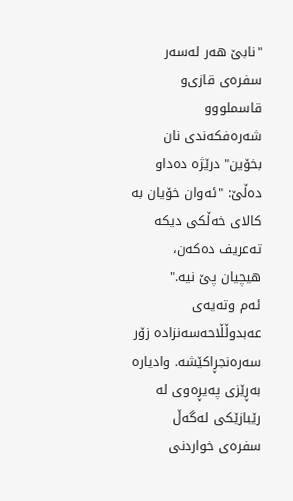"نابێ‌ هه‌ر له‌سه‌ر سفره‌ی‌ قازی‌‌و قاسملوو‌و شه‌ره‌فكه‌ندی‌ نان بخۆین" درێژه‌ ده‌دا‌و ده‌ڵێ‌: "ئه‌وان خۆیان به‌ كالای‌ خه‌ڵكی‌ دیكه‌ ته‌عریف ده‌كه‌ن، هیچیان پێ‌ نیه‌."
ئه‌م وته‌یه‌ی‌ عه‌بدوڵڵاحه‌سه‌نزاده‌ زۆر سه‌ره‌نجڕاكێشه‌. وادیاره‌ به‌ڕێزی‌ په‌یڕه‌وی‌ له‌ رێبازێكی‌ له‌گه‌ڵ سفره‌ی‌ خواردنی‌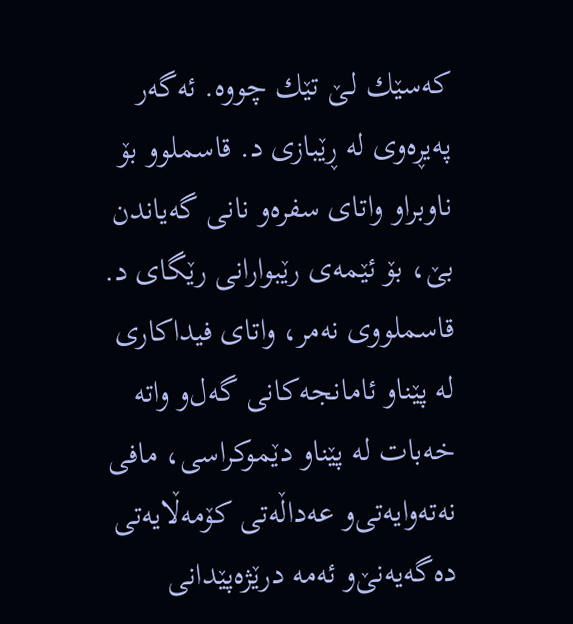كه‌سێك لـێ‌ تێك چووه‌. ئه‌گه‌ر په‌یڕه‌وی‌ له‌ ڕێبازی‌ د. قاسملوو بۆ ناوبراو واتای‌ سفره‌‌و نانی‌ گه‌یاندن بێ‌، بۆ ئێمه‌ی‌ رێبوارانی‌ رێگای‌ د. قاسملووی‌ نه‌مر، واتای‌ فیداكاری‌ له‌ پێناو ئامانجه‌كانی‌ گه‌ل‌و واته‌ خه‌بات له‌ پێناو دێموكراسی‌، مافی‌ نه‌ته‌وایه‌تی‌‌و عه‌داڵه‌تی‌ كۆمه‌ڵایه‌تی‌ ده‌گه‌یه‌نێ‌‌و ئه‌مه‌ درێژه‌پێدانی‌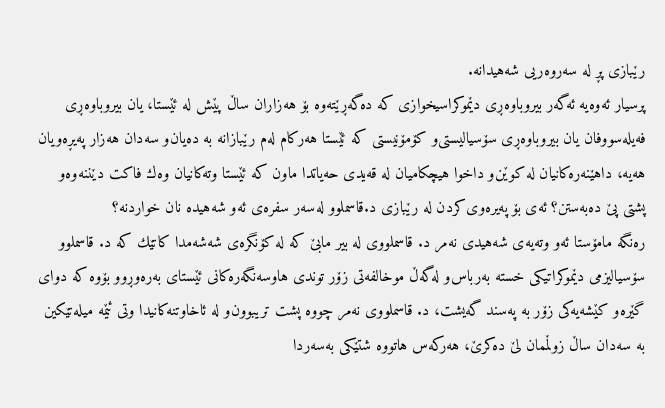رێبازی‌ پڕ له‌ سه‌روه‌ریی‌ شه‌هیدانه‌.
پرسیار ئه‌وه‌یه‌ ئه‌گه‌ر بیروباوه‌ڕی‌ دێموكراسیخوازی‌ كه‌ ده‌گه‌ڕێته‌وه‌ بۆ هه‌زاران ساڵ پێش له‌ ئێستا، یان بیروباوه‌ڕی‌ فه‌یله‌سووفان یان بیروباوه‌ڕی‌ سۆسیالیستی‌‌و كۆمۆنیستی‌ كه‌ ئێستا هه‌ركام له‌م رێبازانه‌ به‌ ده‌یان‌و سه‌دان هه‌زار په‌یڕه‌ویان هه‌یه‌، داهێنه‌ره‌كانیان له‌ كوێن‌و داخوا هیچكامیان له‌ قه‌یدی‌ حه‌یاتدا ماون كه‌ ئێستا وته‌كانیان وه‌ك فاكت دێننه‌وه‌‌و پشتی‌ پێ‌ ده‌به‌ستن؟ ئه‌ی‌ بۆ په‌یره‌وی‌كردن له‌ رێبازی‌ د.قاسملوو له‌سه‌ر سفره‌ی‌ ئه‌و شه‌هیده‌ نان خواردنه‌؟
ره‌نگه‌ مامۆستا ئه‌و وته‌یه‌ی‌ شه‌هیدی‌ نه‌مر د. قاسملووی‌ له‌ بیر مابێ‌ كه‌ له‌ كۆنگره‌ی‌ شه‌شه‌مدا كاتێك كه‌ د. قاسملوو سۆسیالیزمی‌ دێموكراتیكی‌ خسته‌ به‌رباس‌و له‌گه‌ڵ موخالفه‌تی‌ زۆر توندی‌ هاوسه‌نگه‌ره‌كانی‌ ئێستای‌ به‌ره‌وڕوو بۆوه‌ كه‌ دوای‌ گێره‌و كێشه‌یه‌كی‌ زۆر به‌ په‌سند گه‌یشت، د. قاسملووی‌ نه‌مر چووه‌ پشت تریبوون‌و له‌ ئاخاوتنه‌كانیدا وتی‌ ئێمه‌ میله‌تێكین به‌ سه‌دان ساڵ زوڵممان لێ‌ ده‌كرێ‌، هه‌ركه‌س هاتووه‌ شتێكی‌ به‌سه‌ردا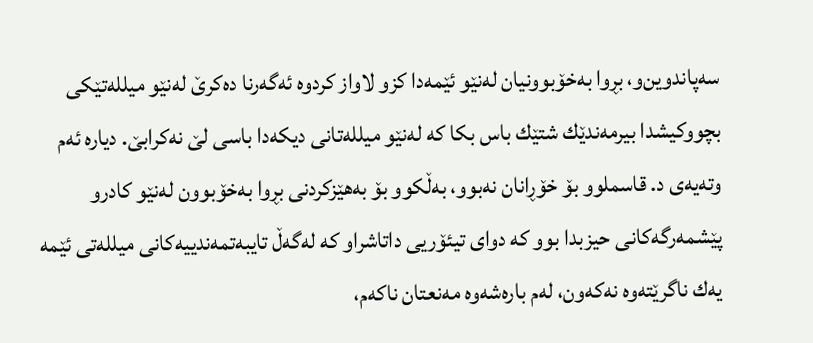سه‌پاندوین‌و، بڕوا به‌خۆبوونیان له‌نێو ئێمه‌دا كز‌و لاواز كردوه‌ ئه‌گه‌رنا ده‌كرێ‌ له‌نێو میلله‌تێكی‌ بچووكیشدا بیرمه‌ندێك شتێك باس بكا كه‌ له‌نێو میلله‌تانی‌ دیكه‌دا باسی‌ لێ‌ نه‌كرابێ‌. دیاره‌ ئه‌م وته‌یه‌ی‌ د. قاسملوو بۆ خۆڕانان نه‌بوو، به‌ڵكوو بۆ به‌هێزكردنی‌ بڕوا به‌خۆبوون له‌نێو كادر‌و پێشمه‌رگه‌كانی‌ حیزبدا بوو كه‌ دوای‌ تیئۆریی‌ داتاشراو كه‌ له‌گه‌ڵ تایبه‌تمه‌ندییه‌كانی‌ میلله‌تی‌ ئێمه‌ یه‌ك ناگرێته‌وه‌ نه‌كه‌ون، له‌م باره‌شه‌وه‌ مه‌نعتان ناكه‌م،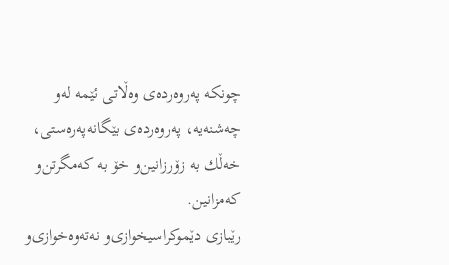چونكه‌ په‌روه‌رده‌ی‌ وه‌ڵاتی‌ ئێمه‌ له‌و چه‌شنه‌یه‌، په‌روه‌رده‌ی‌ بێگانه‌په‌ره‌ستی‌، خه‌ڵك به‌ زۆرزانین‌و خۆ به‌ كه‌مگرتن‌و كه‌مزانین.
رێبازی‌ دێموكراسیخوازی‌‌و نه‌ته‌وه‌خوازی‌‌و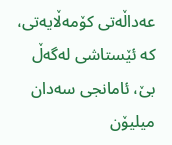عه‌داڵه‌تی‌ كۆمه‌ڵایه‌تی‌، كه‌ ئێستاشی‌ له‌گه‌ڵ بێ‌، ئامانجی‌ سه‌دان میلیۆن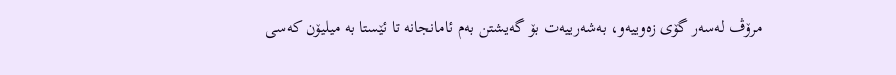مرۆڤ له‌سه‌ر گۆی‌ زه‌وییه‌‌و، به‌شه‌رییه‌ت بۆ گه‌یشتن به‌م ئامانجانه‌ تا ئێستا به‌ میلیۆن كه‌سی‌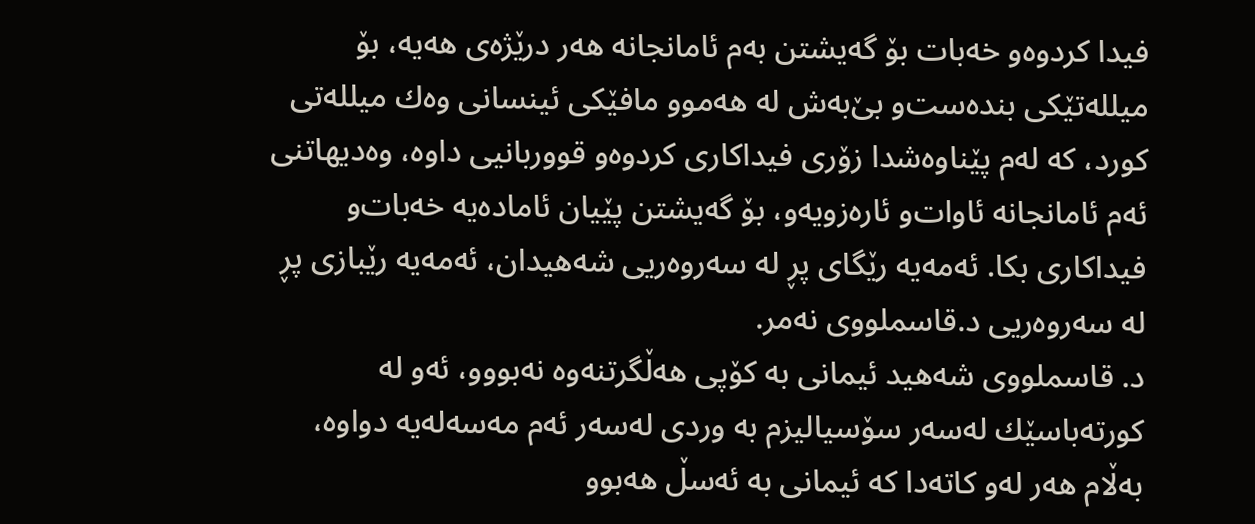فیدا كردوه‌‌و خه‌بات بۆ گه‌یشتن به‌م ئامانجانه‌ هه‌ر درێژه‌ی‌ هه‌یه‌، بۆ میلله‌تێكی‌ بنده‌ست‌و بێ‌به‌ش له‌ هه‌موو مافێكی‌ ئینسانی‌ وه‌ك میلله‌تی‌ كورد، كه‌ له‌م پێناوه‌شدا زۆری‌ فیداكاری‌ كردوه‌‌و قووربانیی‌ داوه‌، وه‌دیهاتنی‌ ئه‌م ئامانجانه‌ ئاوات‌و ئاره‌زویه‌‌و، بۆ گه‌یشتن پێیان ئاماده‌یه‌ خه‌بات‌و فیداكاری‌ بكا. ئه‌مه‌یه‌ رێگای‌ پڕ له‌ سه‌روه‌ریی‌ شه‌هیدان، ئه‌مه‌یه‌ رێبازی‌ پڕ له‌ سه‌روه‌ریی‌ د.قاسملووی‌ نه‌مر.
د. قاسملووی‌ شه‌هید ئیمانی‌ به‌ كۆپی هه‌ڵگرتنه‌وه‌ نه‌بوو‌و، ئه‌و له‌ كورته‌باسێك له‌سه‌ر سۆسیالیزم به‌ وردی‌ له‌سه‌ر ئه‌م مه‌سه‌له‌یه‌ دواوه‌، به‌ڵام هه‌ر له‌و كاته‌دا كه‌ ئیمانی‌ به‌ ئه‌سڵ هه‌بوو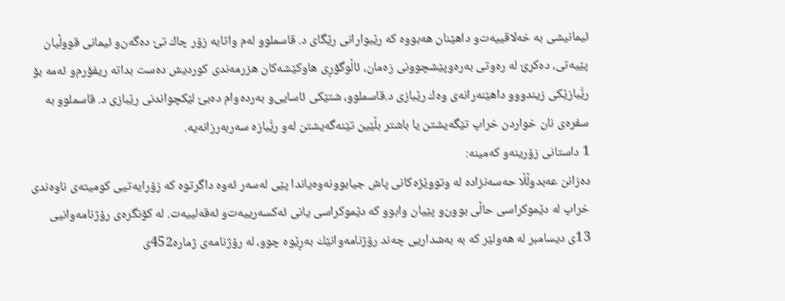ئیمانیشی‌ به‌ خه‌لاقییه‌ت‌و داهێنان هه‌بووه‌ كه‌ رێبوارانی‌ رێگای‌ د. قاسملوو له‌م واتایه‌ زۆر چاك تێ‌ ده‌گه‌ن‌و ئیمانی‌ قووڵیان پێیه‌تی‌، ده‌كرێ‌ له‌ ره‌وتی‌ به‌ره‌وپێشچوونی‌ زه‌مان، ئاڵوگۆڕی‌ هاوكێشه‌كان هزرمه‌ندی‌ كوردیش ده‌ست بداته‌ ریفۆرم‌و ئه‌مه‌ بۆ رێَبازێكی‌ زیندوو‌و داهێنه‌رانه‌ی‌ وه‌ك رێبازی‌ د.قاسملوو، شتێكی‌ ئاسایی‌‌و به‌رده‌وام ده‌بێ‌ لێكچواندنی‌ رێبازی‌ د. قاسملوو به‌ سفره‌ی‌ نان خواردن خراپ تێگه‌یشتن یا باشتر بڵێین تێنه‌گه‌یشتن له‌و رێَبازه‌ سه‌ربه‌رزانه‌یه‌.
1 داستانی‌ زۆرینه‌‌و كه‌مینه‌:
ده‌زانن عه‌بدوڵڵا حه‌سه‌نزاده‌ له‌ وتووێژه‌كانی‌ پاش جیابوونه‌وه‌یاندا پێی‌ له‌سه‌ر ئه‌وه‌ داگرتوه‌ كه‌ زۆرایه‌تیی‌ كومیته‌ی‌ ناوه‌ندی‌ خراپ له‌ دێموكراسی‌ حاڵی‌ بوون‌و پێیان وابوو كه‌ دێموكراسی‌ یانی‌ ئه‌كسه‌رییه‌ت‌و ئه‌قه‌لییه‌ت. له‌ كۆنگره‌ی‌ رۆژنامه‌وانیی‌ 13ی‌ دیسامبر له‌ هه‌ولێر كه‌ به‌ به‌شداریی‌ چه‌ند رۆژنامه‌وانێك به‌ڕێوه‌ چوو، له‌ رۆژنامه‌ی‌ ژماره‌452ی‌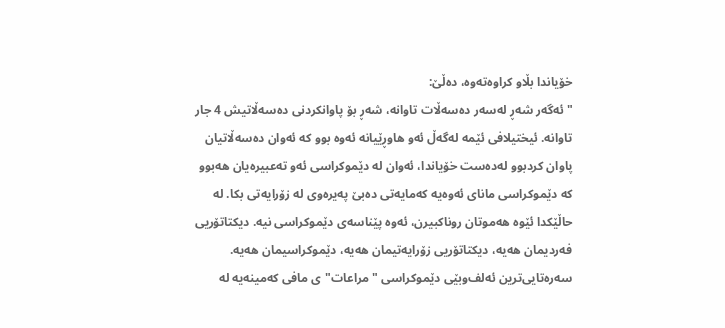خۆیاندا بڵاو كراوه‌ته‌وه‌، ده‌ڵێ‌:
" ئه‌گه‌ر شه‌ڕ له‌سه‌ر ده‌سه‌ڵات تاوانه‌، شه‌ڕ بۆ پاوانكردنی‌ ده‌سه‌ڵاتیش 4 جار تاوانه‌. ئیختیلافی‌ ئێمه‌ له‌گه‌ڵ ئه‌و هاوڕێیانه‌ ئه‌وه‌ بوو كه‌ ئه‌وان ده‌سه‌ڵاتیان پاوان كردبوو له‌ده‌ست خۆیاندا، ئه‌وان له‌ دێموكراسی‌ ئه‌و ته‌عبیره‌یان هه‌بوو كه‌ دێموكراسی‌ مانای‌ ئه‌وه‌یه‌ كه‌مایه‌تی‌ ده‌بێ‌ په‌یره‌وی‌ له‌ زۆرایه‌تی‌ بكا. له‌ حاڵێكدا ئێوه‌ هه‌موتان روناكبیرن، ئه‌وه‌ پێناسه‌ی‌ دێموكراسی‌ نیه‌. دیكتاتۆریی‌ فه‌ردیمان هه‌یه‌، دیكتاتۆریی‌ زۆرایه‌تیمان هه‌یه‌، دێموكراسیمان هه‌یه‌. سه‌ره‌تایی‌ترین ئه‌لف‌وبێی‌ دێموكراسی‌ "مراعات"ی‌ مافی‌ كه‌مینه‌یه‌ له‌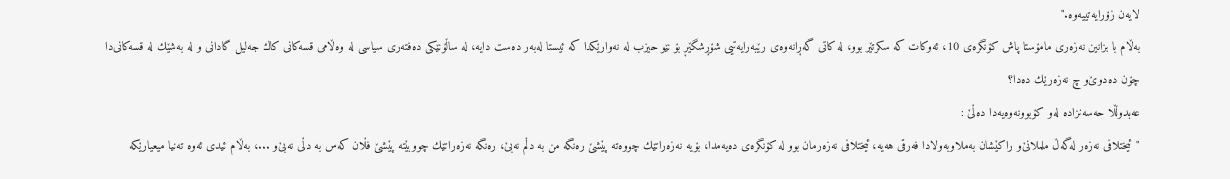لایه‌ن زۆرایه‌تییه‌وه‌."
به‌ڵام با بزانین نه‌زه‌ری‌ مامۆستا پاش كۆنگره‌ی‌ 10، ئه‌وكات كه‌ سكرتێر بوو، له‌ كاتی‌ گه‌ڕانه‌وه‌ی‌ رێبه‌رایه‌تیی‌ شۆڕشگێڕ بۆ نێو حیزب له‌ نه‌وارێكدا كه‌ ئیستا له‌به‌ر ده‌ست دایه‌، له‌ ساڵۆنێكی‌ ده‌فته‌ری‌ سیاسی‌ له‌ وه‌ڵامی‌ قسه‌كانی‌ كاك جه‌لیل گادانی‌ ‌و له‌ به‌شێك له‌ قسه‌كانی‌دا چۆن ده‌دوێ‌‌و چ نه‌زه‌رێك ده‌دا؟
عه‌بدوڵڵا حه‌سه‌نزاده‌ له‌و كۆبوونه‌وه‌یه‌دا ده‌ڵێ‌ :
"ئیختلافی‌ نه‌زه‌ر له‌گه‌ڵ ململانێ‌‌و راكێشان به‌ملاوبه‌ولادا فه‌رقی‌ هه‌یه‌، ئیختلافی‌ نه‌زه‌رمان بوو له‌ كۆنگره‌ی‌ ده‌یه‌مدا، بۆیه‌ نه‌زه‌راتێك چووه‌ته‌ پێشێ‌ ره‌نگه‌ من به‌ دڵم نه‌بێ‌، ره‌نگه‌ نه‌زه‌راتێك چووبێته‌ پێشێ‌ فڵان كه‌س به‌ دڵی‌ نه‌بێ‌‌و ...، به‌ڵام ئیدی‌ ئه‌وه‌ ته‌نیا میعیارێكه‌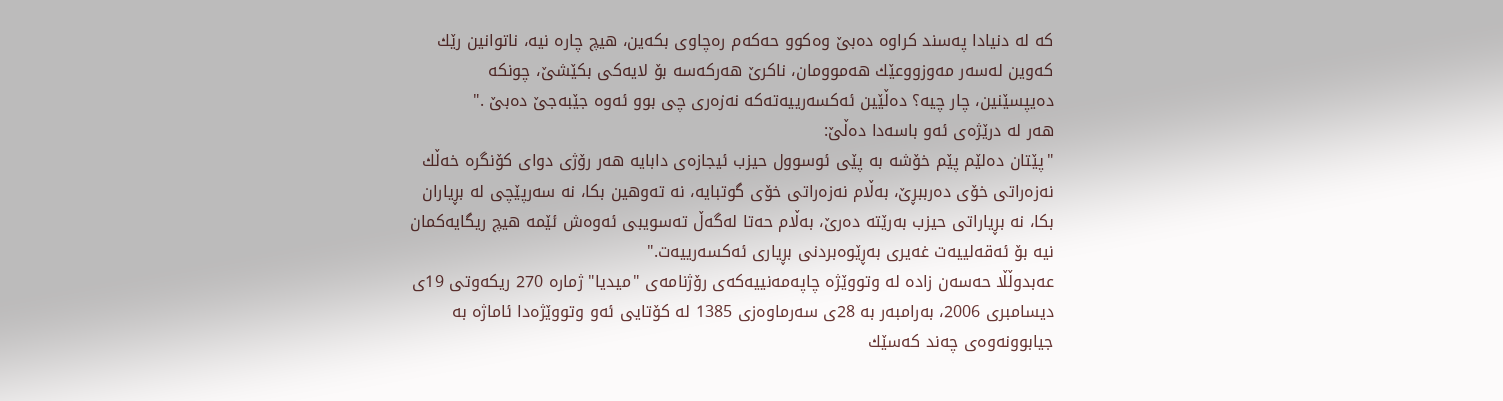كه‌ له‌ دنیادا په‌سند كراوه‌ ده‌بێ‌ وه‌كوو حه‌كه‌م ره‌چاوی‌ بكه‌ین، هیچ چاره‌ نیه‌، ناتوانین رێك كه‌وین له‌سه‌ر مه‌وزووعێك هه‌موومان، ناكرێ‌ هه‌ركه‌سه‌ بۆ لایه‌كی‌ بكێشێ‌، چونكه‌ ده‌یپسێنین، چار چیه‌؟ ده‌ڵێین ئه‌كسه‌رییه‌ته‌كه‌ نه‌زه‌ری‌ چی‌ بوو ئه‌وه‌ جێبه‌جێ‌ ده‌بێ‌ ."
هه‌ر له‌ درێژه‌ی‌ ئه‌و باسه‌دا ده‌ڵێ‌:
"پێتان ده‌لێم پێم خۆشه‌ به‌ پێی‌ ئوسوول حیزب ئیجازه‌ی‌ دابایه‌ هه‌ر رۆژی‌ دوای‌ كۆنگره‌ خه‌ڵك نه‌زه‌راتی‌ خۆی‌ ده‌رببڕێ‌، به‌ڵام نه‌زه‌راتی‌ خۆی‌ گوتبایه‌، نه‌ ته‌وهین بكا، نه‌ سه‌رپێچی‌ له‌ بڕیاران بكا، نه‌ بڕیاراتی‌ حیزب به‌رێته‌ ده‌رێ‌، به‌ڵام حه‌تا له‌گه‌ڵ ته‌سویبی‌ ئه‌وه‌ش ئێمه‌ هیچ ریگایه‌كمان نیه‌ بۆ ئه‌قه‌لییه‌ت غه‌یری‌ به‌ڕێوه‌بردنی‌ بڕیاری‌ ئه‌كسه‌رییه‌ت."
عه‌بدوڵڵا حه‌سه‌ن زاده‌ له‌ وتووێژه‌ چاپه‌مه‌نییه‌كه‌ی‌ رۆژنامه‌ی‌ "میدیا" ژماره‌ 270 ریكه‌وتی‌ 19ی‌ دیسامبری‌ 2006، به‌رامبه‌ر به‌ 28ی‌ سه‌رماوه‌زی‌ 1385 له‌ كۆتایی‌ ئه‌و وتووێژه‌دا ئاماژه‌ به‌ جیابوونه‌وه‌ی‌ چه‌ند كه‌سێك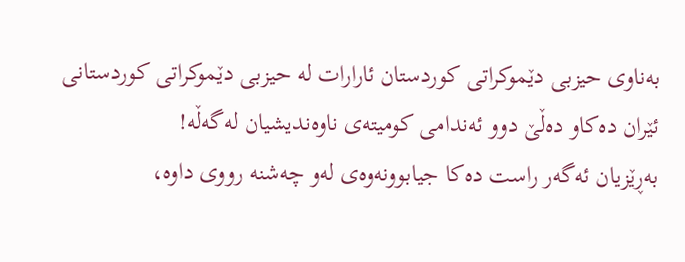به‌ناوی‌ حیزبی‌ دێموكراتی‌ كوردستان ئارارات له‌ حیزبی‌ دێموكراتی‌ كوردستانی‌ ئێران ده‌كا‌و ده‌ڵێ‌ دوو ئه‌ندامی‌ كومیته‌ی‌ ناوه‌ندیشیان له‌گه‌ڵه‌!
به‌ڕێزیان ئه‌گه‌ر راست ده‌كا جیابوونه‌وه‌ی‌ له‌و چه‌شنه‌ رووی‌ داوه‌،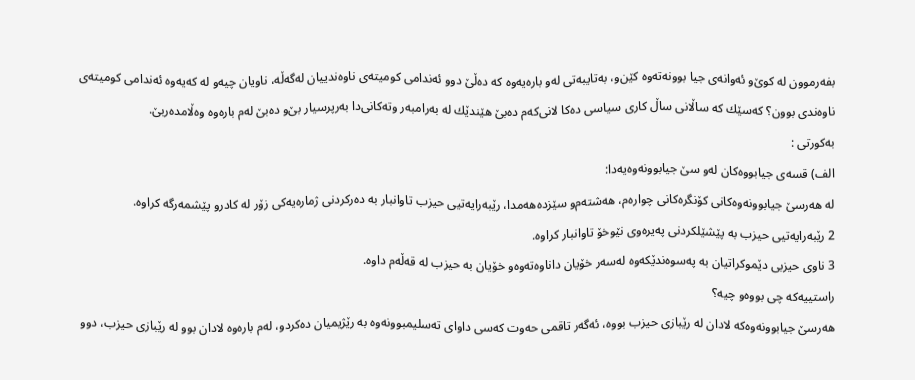بفه‌رموون له‌ كوێ‌‌و ئه‌وانه‌ی‌ جیا بوونه‌ته‌وه‌ كێن‌و، به‌تایبه‌تی‌ له‌و باره‌یه‌وه‌ كه‌ ده‌ڵێ‌ دوو ئه‌ندامی‌ كومیته‌ی‌ ناوه‌ندییان له‌گه‌ڵه‌، ناویان چیه‌‌و له‌ كه‌یه‌وه‌ ئه‌ندامی‌ كومیته‌ی‌ ناوه‌ندی‌ بوون؟ كه‌سێك كه‌ ساڵانی‌ ساڵ كاری‌ سیاسی‌ ده‌كا لانی‌كه‌م ده‌بێ‌ هێندێك له‌ به‌رامبه‌ر وته‌كانی‌دا به‌رپرسیار بێ‌‌و ده‌بێ‌ له‌م باره‌وه‌ وه‌ڵامده‌ربێ‌.
به‌كورتی‌ :
الف) قسه‌ی‌ جیابووه‌كان له‌و سێ‌ جیابوونه‌وه‌یه‌دا:
له‌ هه‌رسێ‌ جیابوونه‌وه‌كانی‌ كۆنگره‌كانی‌ چواره‌م، هه‌شته‌م‌و سێزده‌هه‌مدا، رێبه‌رایه‌تیی‌ حیزب تاوانبار به‌ ده‌ركردنی‌ ژماره‌یه‌كی‌ زۆر له‌ كادر‌و پێشمه‌رگه‌ كراوه‌.
2 رێبه‌رایه‌تیی‌ حیزب به‌ پێشێلكردنی‌ په‌یره‌وی‌ نێوخۆ تاوانبار كراوه‌.
3 ناوی‌ حیزبی‌ دێموكراتیان به‌ په‌سوه‌ندێكه‌وه‌ له‌سه‌ر خۆیان داناوه‌ته‌وه‌‌و خۆیان به‌ حیزب له‌ قه‌ڵه‌م داوه‌.
راستییه‌كه‌ چی‌ بووه‌‌و چیه‌؟
هه‌رسێ‌ جیابوونه‌وه‌كه‌ لادان له‌ رێبازی‌ حیزب بووه‌، ئه‌گه‌ر تاقمی‌ حه‌وت كه‌سی‌ داوای‌ ته‌سلیمبوونه‌وه‌ به‌ رێژیمیان ده‌كرد‌و، له‌م باره‌وه‌ لادان بوو له‌ رێبازی‌ حیزب، دوو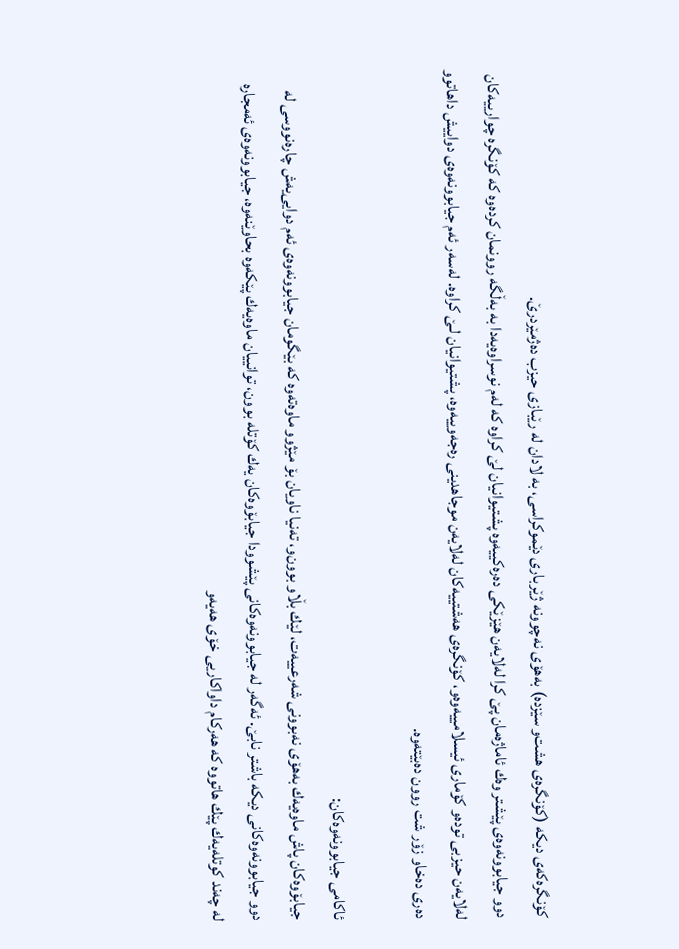كۆنگره‌كه‌ی‌ دیكه‌ (كۆنگره‌ی‌ هشت‌و سێزده‌) به‌هۆی‌ نه‌چوونه‌ ژێرباری‌ دێموكراسی‌، به‌ لادان له‌ رێبازی‌ حیزب ده‌ژمێردرێ‌.
دوو جیابوونه‌وه‌ی‌ پێشتر وه‌ك ئاماژه‌مان پێ‌ كرا له‌لایه‌ن هێزێكی‌ ده‌ره‌كییه‌وه‌ پشتیوانیان لێ‌ كراوه‌ كه‌ له‌م نوسراوه‌یه‌دا به‌ به‌ڵگه‌ روونمان كرده‌وه‌ كه‌ كۆنگره‌ چوارییه‌كان له‌لایه‌ن حیزبی‌ توده‌‌و كۆماری‌ ئیسلامییه‌وه‌‌و، كۆنگره‌ی‌ هه‌شتییه‌كان له‌لایه‌ن موجاهدینی‌ ره‌جه‌وییه‌وه‌، پشتیوانیان لـێ‌ كراوه‌. له‌سه‌ر ئه‌م جیابوونه‌وه‌ی‌ دواییش داهاتوو ده‌ری‌ ده‌خا‌و زۆر شت روون ده‌بێته‌وه‌.

ئاكامی‌ جیابوونه‌وه‌كان:
جیابۆوه‌كان پاش ماوه‌یه‌ك به‌هۆی‌ نه‌بوونی‌ شه‌رعییه‌ت، لێك بڵاو بوون‌و، ته‌نیا ناویان بۆ مێژوو ماوه‌ته‌وه‌ كه‌ بێگومان جیابوونه‌وه‌ی‌ ئه‌م دوایی‌یه‌ش چاره‌نووسی‌ له‌ دوو جیابوونه‌وه‌كانی‌ دیكه‌ باشتر نابێ‌. ئه‌گه‌ر له‌ جیابوونه‌وه‌كانی‌ پێشوودا جیابۆوه‌كان یه‌ك كۆتله‌ بوون، توانییان ماوه‌یه‌ك پێكه‌وه‌ بحاوێنه‌وه‌، جیابوونه‌وه‌ی‌ ئه‌مجاره‌ له‌ چه‌ند كوتله‌یه‌ك پێك هاتووه‌ كه‌ هه‌ركام داواكاریی‌ خۆی‌ هه‌یه‌‌و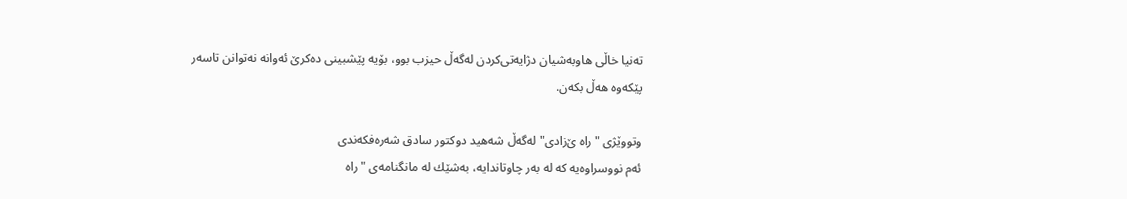ته‌نیا خاڵی‌ هاوبه‌شیان دژایه‌تی‌كردن له‌گه‌ڵ حیزب بوو، بۆیه‌ پێشبینی‌ ده‌كرێ‌ ئه‌وانه‌ نه‌توانن تاسه‌ر پێكه‌وه‌ هه‌ڵ‌ بكه‌ن.

وتووێژی‌ "راه‌ ێ‌زادی‌" له‌گه‌ڵ‌ شه‌هید دوكتور سادق شه‌ره‌فكه‌ندی‌
ئه‌م نووسراوه‌یه‌ كه‌ له‌ به‌ر چاوتاندایه‌، به‌شێك له‌ مانگنامه‌ی‌ "راه‌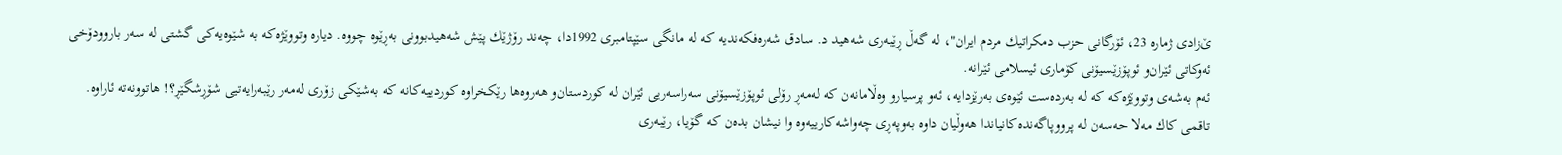ێ‌زادی‌ ژماره‌ 23، ئۆرگانی‌ حزب دمكراتیك مردم ایران"، له‌ گه‌ڵ‌ ڕێبه‌ری‌ شه‌هید د. سادق شه‌ره‌فكه‌ندیه‌ كه‌ له‌ مانگی‌ سێپتامبری‌ 1992دا، چه‌ند رۆژێك پێش شه‌هیدبوونی‌ به‌ڕێوه‌ چووه‌. دیاره‌ وتووێژه‌كه‌ به‌ شێوه‌یه‌كی‌ گشتی‌ له‌ سه‌ر باروودۆخی‌ ئه‌وكاتی‌ ئێران‌و ئوپۆزێسیۆنی‌ كۆماری‌ ئیسلامی‌ ئێرانه‌.
ئه‌م به‌شه‌ی‌ وتووێژه‌كه‌ كه‌ له‌ به‌رده‌ست ئێوه‌ی‌ به‌رێزدایه‌، ئه‌و پرسیارو وه‌ڵامانه‌ن كه‌ له‌مه‌ڕ رۆلی‌ ئوپۆزێسیۆنی‌ سه‌راسه‌ریی‌ ئێران له‌ كوردستان‌و هه‌روه‌ها رێكخراوه‌ كوردییه‌كانه‌ كه‌ به‌شێكی‌ زۆری‌ له‌مه‌ر رێبه‌رایه‌تیی‌ شۆڕشگێڕ؟! هاتوونه‌ته‌ ئاراوه‌.
تاقمی‌ كاك مه‌لا حه‌سه‌ن له‌ پرووپاگه‌نده‌كانیاندا هه‌وڵیان داوه‌ به‌وپه‌ڕی‌ چه‌واشه‌كارییه‌وه‌ وا نیشان بده‌ن كه‌ گۆیا، رێبه‌ری‌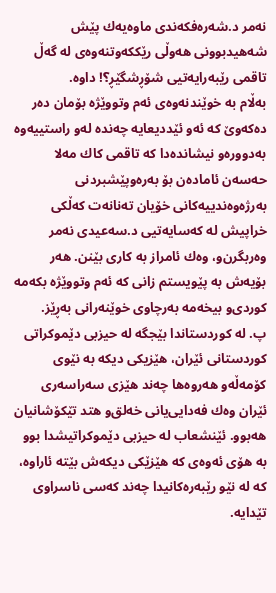نه‌مر د.شه‌ره‌فكه‌ندی‌ ماوه‌یه‌ك پێش شه‌هیدبوونی‌ هه‌وڵی‌ رێككه‌وتنه‌وه‌ی‌ له‌ گه‌ڵ‌ تاقمی‌ رێبه‌رایه‌تیی‌ شۆڕشگێڕ؟! داوه‌.
به‌ڵام به‌ خوێندنه‌وه‌ی‌ ئه‌م وتووێژه‌ بۆمان ده‌ر ده‌كه‌وێ‌ كه‌ ئه‌و ئێددیعایه‌ چه‌نده‌ له‌و راستییه‌وه‌ به‌دووره‌و نیشانده‌دا كه‌ تاقمی‌ كاك مه‌لا حه‌سه‌ن ئاماده‌ن بۆ به‌ره‌وپێشبردنی‌ به‌رژه‌وه‌ندییه‌كانی‌ خۆیان ته‌نانه‌ت كه‌ڵكی‌ خراپیش له‌ كه‌سایه‌تیی‌ د.سه‌عیدی‌ نه‌مر وه‌ربگرن‌و، وه‌ك ئامراز به‌ كاری‌ بێنن. هه‌ر بۆیه‌ش به‌ پێویستم زانی‌ كه‌ ئه‌م وتووێژه‌ بكه‌مه‌ كوردی‌‌و بیخه‌مه‌ به‌رچاوی‌ خوێنه‌رانی‌ به‌ڕێز.
پ. له‌ كوردستاندا بێجگه‌ له‌ حیزبی‌ دێموكراتی‌ كوردستانی‌ ئێران، هێزیكی‌ دیكه‌ به‌ نێوی‌ كۆمه‌ڵه‌و هه‌روه‌ها چه‌ند هێزی‌ سه‌راسه‌ری‌ ئێران وه‌ك فه‌دایی‌یانی‌ خه‌لق‌و هتد تێكۆشانیان هه‌بوو. ئێنشعاب له‌ حیزبی‌ دێموكراتیشدا بوو به‌ هۆی‌ ئه‌وه‌ی‌ كه‌ هێزێكی‌ دیكه‌ش بێته‌ ئاراوه‌، كه‌ له‌ نێو رێبه‌ره‌كانیدا چه‌ند كه‌سی‌ ناسراوی‌ تێدایه‌.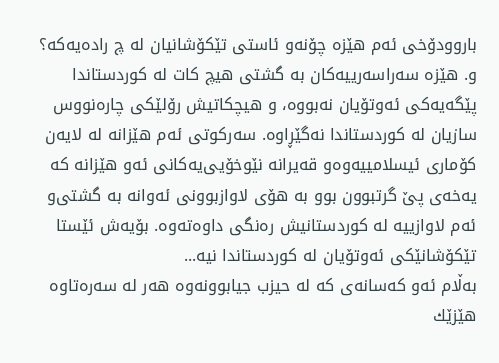باروودۆخی‌ ئه‌م هێزه‌ چۆنه‌و ئاستی‌ تێكۆشانیان له‌ چ راده‌یه‌كه‌؟
و. هێزه‌ سه‌راسه‌رییه‌كان به‌ گشتی‌ هیچ كات له‌ كوردستاندا پێگه‌یه‌كی‌ ئه‌وتۆیان نه‌بووه‌، و هیچكاتیش رۆلێكی‌ چاره‌نووس سازیان له‌ كوردستاندا نه‌گێڕاوه‌. سه‌ركوتی‌ ئه‌م هێزانه‌ له‌ لایه‌ن كۆماری‌ ئیسلامییه‌وه‌و قه‌یرانه‌ نێوخۆیی‌یه‌كانی‌ ئه‌و هێزانه‌ كه‌ یه‌خه‌ی‌ پێ‌ گرتبوون بوو به‌ هۆی‌ لاوازبوونی‌ ئه‌وانه‌ به‌ گشتی‌و ئه‌م لاوازییه‌ له‌ كوردستانیش ره‌نگی‌ داوه‌ته‌وه‌. بۆیه‌ش ئێستا تێكۆشانێكی‌ ئه‌وتۆیان له‌ كوردستاندا نیه‌...
به‌ڵام ئه‌و كه‌سانه‌ی‌ كه‌ له‌ حیزب جیابوونه‌وه‌ هه‌ر له‌ سه‌ره‌تاوه‌ هێزێك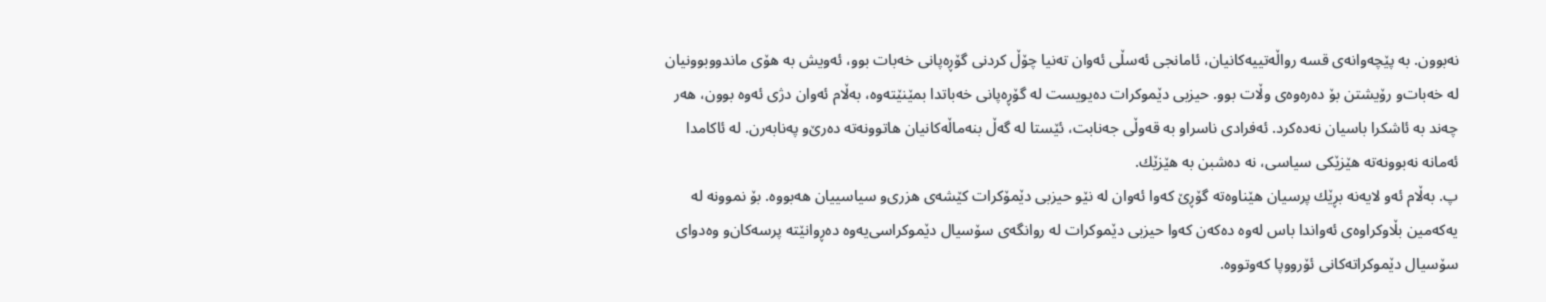نه‌بوون. به‌ پێچه‌وانه‌ی‌ قسه‌ رواڵه‌تییه‌كانیان، ئامانجی‌ ئه‌سڵی‌ ئه‌وان ته‌نیا چۆڵ‌ كردنی‌ گۆڕه‌پانی‌ خه‌بات بوو، ئه‌ویش به‌ هۆی‌ ماندووبوونیان له‌ خه‌بات‌و رۆیشتن بۆ ده‌ره‌وه‌ی‌ وڵات بوو. حیزبی‌ دێموكرات ده‌یویست له‌ گۆڕه‌پانی‌ خه‌باتدا بمێنێته‌وه‌، به‌ڵام ئه‌وان دژی‌ ئه‌وه‌ بوون، هه‌ر چه‌ند به‌ ئاشكرا باسیان نه‌ده‌كرد. ئه‌فرادی‌ ناسراو به‌ قه‌وڵی‌ جه‌نابت، ئێستا له‌ گه‌ڵ‌ بنه‌ماڵه‌كانیان هاتوونه‌ته‌ ده‌رێ‌و په‌نابه‌رن. له‌ ئاكامدا ئه‌مانه‌ نه‌بوونه‌ته‌ هێزێكی‌ سیاسی‌، نه‌ ده‌شبن به‌ هێزێك.
پ. به‌ڵام ئه‌و لایه‌نه‌ بڕێك پرسیان هێناوه‌ته‌ گۆڕێ‌ كه‌وا ئه‌وان له‌ نێو حیزبی‌ دێمۆكرات كێشه‌ی‌ هزری‌و سیاسییان هه‌بووه‌. بۆ نموونه‌ له‌ یه‌كه‌مین بڵاوكراوه‌ی‌ ئه‌واندا باس له‌وه‌ ده‌كه‌ن كه‌وا حیزبی‌ دێموكرات له‌ روانگه‌ی‌ سۆسیال دێموكراسی‌یه‌وه‌ ده‌ڕوانێته‌ پرسه‌كان‌و وه‌دوای‌ سۆسیال دێموكراته‌كانی‌ ئۆرووپا كه‌وتووه‌.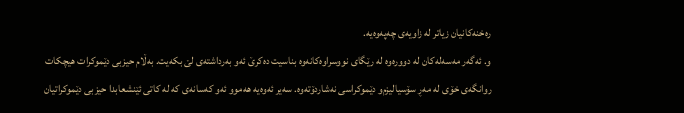ره‌خنه‌كانیان زیاتر له‌ زاویه‌ی‌ چه‌په‌وه‌یه‌.
و. ئه‌گه‌ر مه‌سه‌له‌كان له‌ دووره‌وه‌ له‌ رێگای‌ نووسراوه‌كانه‌وه‌ بناسیت ده‌كرێ ئه‌و به‌رداشته‌ی‌ لێ‌ بكه‌یت. به‌ڵام حیزبی‌ دێموكرات هیچكات روانگه‌ی‌ خۆی‌ له‌ مه‌ڕ سۆسیالیزم‌و دێموكراسی‌ نه‌شاردۆته‌وه‌. سه‌یر ئه‌وه‌یه‌ هه‌موو ئه‌و كه‌سانه‌ی‌ كه‌ له‌ كاتی‌ ئێنشعابدا حیزبی‌ دێموكراتیان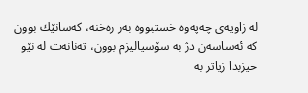له‌ زاویه‌ی‌ چه‌په‌وه‌ خستبووه‌ به‌ر ره‌خنه‌، كه‌سانێك بوون كه‌ ئه‌ساسه‌ن دژ به‌ سۆسیالیزم بوون، ته‌نانه‌ت له‌ نێو حیزبدا زیاتر به‌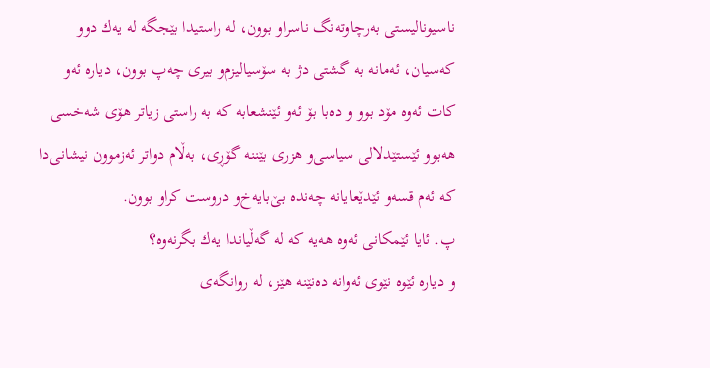ناسیونالیستی‌ به‌رچاوته‌نگ ناسراو بوون، له‌ راستیدا بێجگه‌ له‌ یه‌ك دوو كه‌سیان، ئه‌مانه‌ به‌ گشتی‌ دژ به‌ سۆسیالیزم‌و بیری‌ چه‌پ بوون، دیاره‌ ئه‌و كات ئه‌وه‌ مۆد بوو و ده‌با بۆ ئه‌و ئێنشعابه‌ كه‌ به‌ راستی‌ زیاتر هۆی‌ شه‌خسی‌ هه‌بوو ئێستێدلالی‌ سیاسی‌و هزری‌ بێننه‌ گۆڕی‌، به‌ڵام دواتر ئه‌زموون نیشانی‌دا كه‌ ئه‌م قسه‌و ئێدێعایانه‌ چه‌نده‌ بێ‌بایه‌خ‌و دروست كراو بوون.
پ. ئایا ئێمكانی‌ ئه‌وه‌ هه‌یه‌ كه‌ له‌ گه‌ڵیاندا یه‌ك بگرنه‌وه‌؟
و دیاره‌ ئێوه‌ نێوی‌ ئه‌وانه‌ ده‌نێنه‌ هێز، له‌ روانگه‌ی‌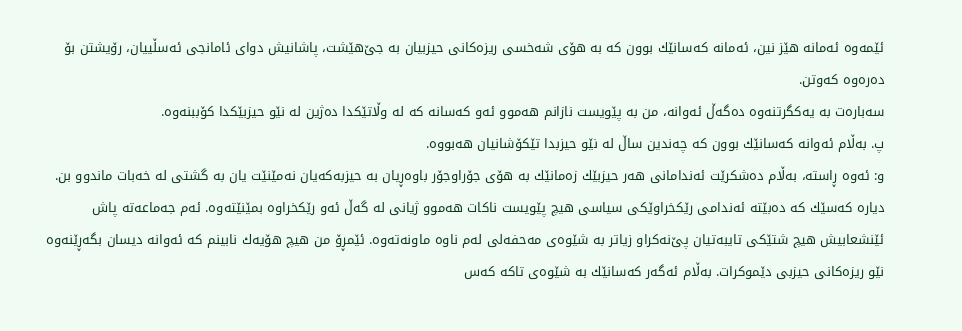ئێمه‌وه‌ ئه‌مانه‌ هێز نین، ئه‌مانه‌ كه‌سانێك بوون كه‌ به‌ هۆی‌ شه‌خسی‌ ریزه‌كانی‌ حیزبیان به‌ جێ‌هێشت، پاشانیش دوای‌ ئامانجی‌ ئه‌سڵییان، رۆیشتن بۆ ده‌ره‌وه‌ كه‌وتن.
سه‌باره‌ت به‌ یه‌كگرتنه‌وه‌ ده‌گه‌ڵ‌ ئه‌وانه‌، من به‌ پێویست نازانم هه‌موو ئه‌و كه‌سانه‌ كه‌ له‌ وڵاتێكدا ده‌ژین له‌ نێو حیزبێكدا كۆببنه‌وه‌.
پ. به‌ڵام ئه‌وانه‌ كه‌سانێك بوون كه‌ چه‌ندین ساڵ‌ له‌ نێو حیزبدا تێكۆشانیان هه‌بووه‌.
و: ئه‌وه‌ ڕاسته‌، به‌ڵام ده‌شكرێت ئه‌ندامانی‌ هه‌ر حیزبێك زه‌مانێك به‌ هۆی‌ جۆراوجۆر باوه‌ڕیان به‌ حیزبه‌كه‌یان نه‌مێنێت یان به‌ گشتی‌ له‌ خه‌بات ماندوو بن. دیاره‌ كه‌سێك كه‌ ده‌بێته‌ ئه‌ندامی‌ رێكخراوێكی‌ سیاسی‌ هیچ پێویست ناكات هه‌موو ژیانی‌ له‌ گه‌ڵ‌ ئه‌و رێكخراوه‌ بمێنێته‌وه‌. ئه‌م جه‌ماعه‌ته‌ پاش ئێنشعابیش هیچ شتێكی‌ تایبه‌تیان پێ‌نه‌كراو زیاتر به‌ شێوه‌ی‌ مه‌حفه‌لی‌ له‌م ناوه‌ ماونه‌ته‌وه‌. ئێمڕۆ من هیچ هۆیه‌ك نابینم كه‌ ئه‌وانه‌ دیسان بگه‌ڕێنه‌وه‌ نێو ریزه‌كانی‌ حیزبی‌ دێموكرات. به‌ڵام ئه‌گه‌ر كه‌سانێك به‌ شێوه‌ی‌ تاكه‌ كه‌س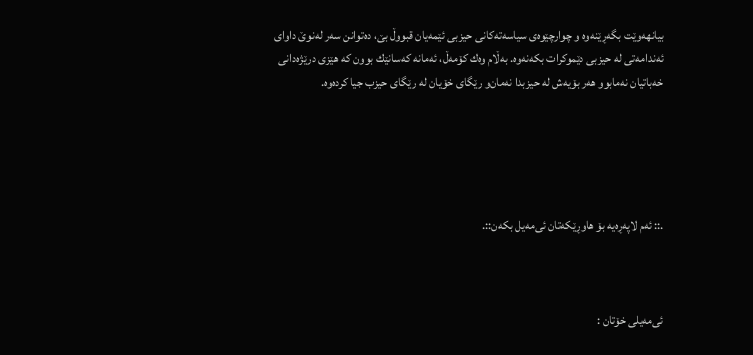بیانهه‌وێت بگه‌ڕێنه‌وه‌ و چوارچێوه‌ی‌ سیاسه‌ته‌كانی‌ حیزبی‌ ئێمه‌یان قبووڵ‌ بێ، ده‌توانن سه‌ر له‌نوێ‌ داوای‌ ئه‌ندامه‌تی‌ له‌ حیزبی‌ دێموكرات بكه‌نه‌وه‌. به‌ڵام وه‌ك كۆمه‌ڵ‌، ئه‌مانه‌ كه‌سانێك بوون كه‌ هێزی‌ درێژه‌دانی‌ خه‌باتیان نه‌مابوو هه‌ر بۆیه‌ش له‌ حیزبدا نه‌مان‌و رێگای‌ خۆیان له‌ رێگای‌ حیزب جیا كرده‌وه‌.





.:: ئه‌م لاپه‌ڕه‌یه بۆ هاوڕێکه‌تان ئی‌مه‌یل بکه‌ن::.



ئی‌مه‌یلی خۆتان :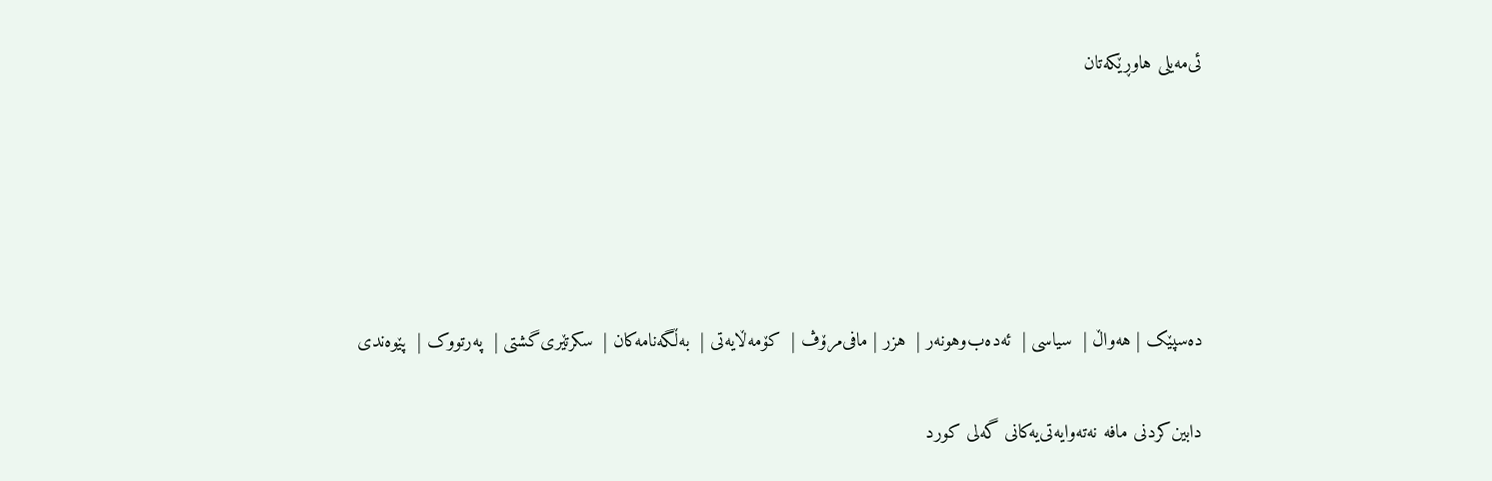ئی‌مه‌یلی هاوڕێکه‌تان





ده‌سپێک | هه‌واڵ |  سیاسی |  ئه‌ده‌ب‌وهونه‌ر |  هزر | مافی‌مرۆڤ |  کۆمه‌ڵایه‌تی |  به‌ڵگه‌نامه‌کان |  سکرتێری‌گشتی |  په‌رتووک |  پێوه‌ندی

دابین‌كردنی‌ مافه‌ نه‌ته‌وایه‌تی‌یه‌کانی گه‌لی‌ كورد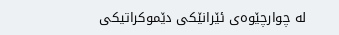له‌ چوارچێوه‌ی ئێرانێکی دێموكراتیكی‌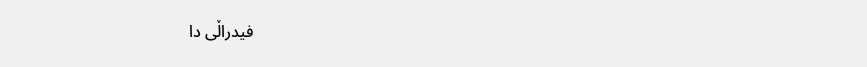فیدراڵی‌ دا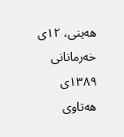هه‌ینی، ۱۲‌ی خه‌رمانانی ۱۳۸۹ی هه‌تاوی